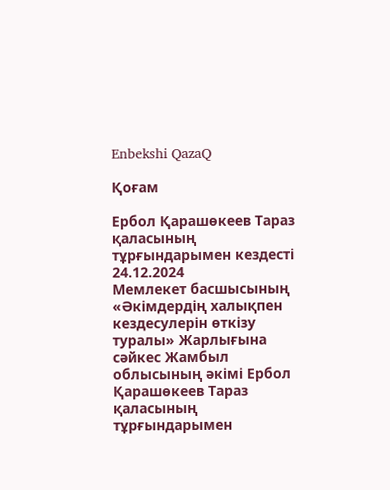Enbekshi QazaQ

Қоғам

Ербол Қарашөкеев Тараз қаласының тұрғындарымен кездесті 24.12.2024
Мемлекет басшысының «Әкімдердің халықпен кездесулерін өткізу туралы» Жарлығына сәйкес Жамбыл облысының әкімі Ербол Қарашөкеев Тараз қаласының тұрғындарымен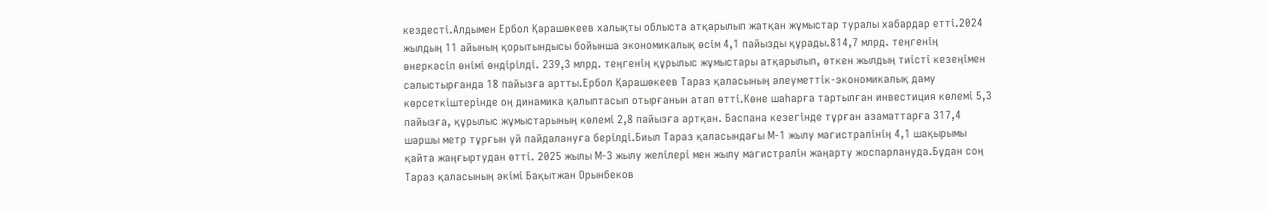кездесті.Алдымен Ербол Қарашөкеев халықты облыста атқарылып жатқан жұмыстар туралы хабардар етті.2024 жылдың 11 айының қорытындысы бойынша экономикалық өсім 4,1 пайызды құрады.814,7 млрд. теңгенің өнеркәсіп өнімі өндірілді. 239,3 млрд. теңгенің құрылыс жұмыстары атқарылып, өткен жылдың тиісті кезеңімен салыстырғанда 18 пайызға артты.Ербол Қарашөкеев Тараз қаласының әлеуметтік-экономикалық даму көрсеткіштерінде оң динамика қалыптасып отырғанын атап өтті.Көне шаһарға тартылған инвестиция көлемі 5,3 пайызға, құрылыс жұмыстарының көлемі 2,8 пайызға артқан. Баспана кезегінде тұрған азаматтарға 317,4 шаршы метр тұрғын үй пайдалануға берілді.Биыл Тараз қаласындағы М-1 жылу магистралінің 4,1 шақырымы қайта жаңғыртудан өтті. 2025 жылы М-3 жылу желілері мен жылу магистралін жаңарту жоспарлануда.Бұдан соң Тараз қаласының әкімі Бақытжан Орынбеков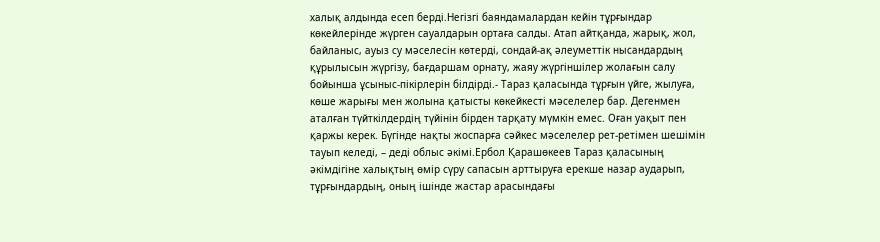халық алдында есеп берді.Негізгі баяндамалардан кейін тұрғындар көкейлерінде жүрген сауалдарын ортаға салды. Атап айтқанда, жарық, жол, байланыс, ауыз су мәселесін көтерді, сондай-ақ әлеуметтік нысандардың құрылысын жүргізу, бағдаршам орнату, жаяу жүргіншілер жолағын салу бойынша ұсыныс-пікірлерін білдірді.- Тараз қаласында тұрғын үйге, жылуға, көше жарығы мен жолына қатысты көкейкесті мәселелер бар. Дегенмен аталған түйткілдердің түйінін бірден тарқату мүмкін емес. Оған уақыт пен қаржы керек. Бүгінде нақты жоспарға сәйкес мәселелер рет-ретімен шешімін тауып келеді, – деді облыс әкімі.Ербол Қарашөкеев Тараз қаласының әкімдігіне халықтың өмір сүру сапасын арттыруға ерекше назар аударып, тұрғындардың, оның ішінде жастар арасындағы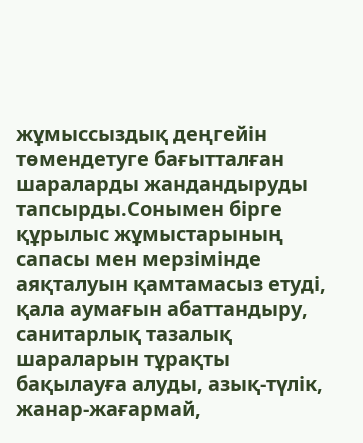жұмыссыздық деңгейін төмендетуге бағытталған шараларды жандандыруды тапсырды.Сонымен бірге құрылыс жұмыстарының сапасы мен мерзімінде аяқталуын қамтамасыз етуді, қала аумағын абаттандыру, санитарлық тазалық шараларын тұрақты бақылауға алуды, азық-түлік, жанар-жағармай,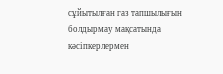сұйытылған газ тапшылығын болдырмау мақсатында кәсіпкерлермен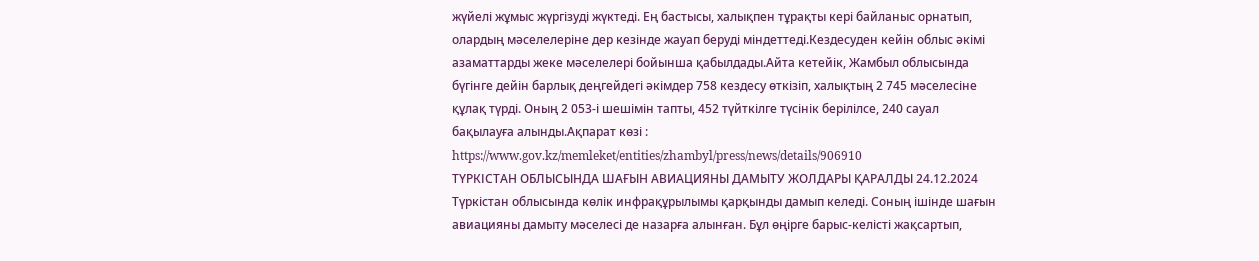жүйелі жұмыс жүргізуді жүктеді. Ең бастысы, халықпен тұрақты кері байланыс орнатып, олардың мәселелеріне дер кезінде жауап беруді міндеттеді.Кездесуден кейін облыс әкімі азаматтарды жеке мәселелері бойынша қабылдады.Айта кетейік, Жамбыл облысында бүгінге дейін барлық деңгейдегі әкімдер 758 кездесу өткізіп, халықтың 2 745 мәселесіне құлақ түрді. Оның 2 053-і шешімін тапты, 452 түйткілге түсінік берілілсе, 240 сауал бақылауға алынды.Ақпарат көзі : https://www.gov.kz/memleket/entities/zhambyl/press/news/details/906910
ТҮРКІСТАН ОБЛЫСЫНДА ШАҒЫН АВИАЦИЯНЫ ДАМЫТУ ЖОЛДАРЫ ҚАРАЛДЫ 24.12.2024
Түркістан облысында көлік инфрақұрылымы қарқынды дамып келеді. Соның ішінде шағын авиацияны дамыту мәселесі де назарға алынған. Бұл өңірге барыс-келісті жақсартып,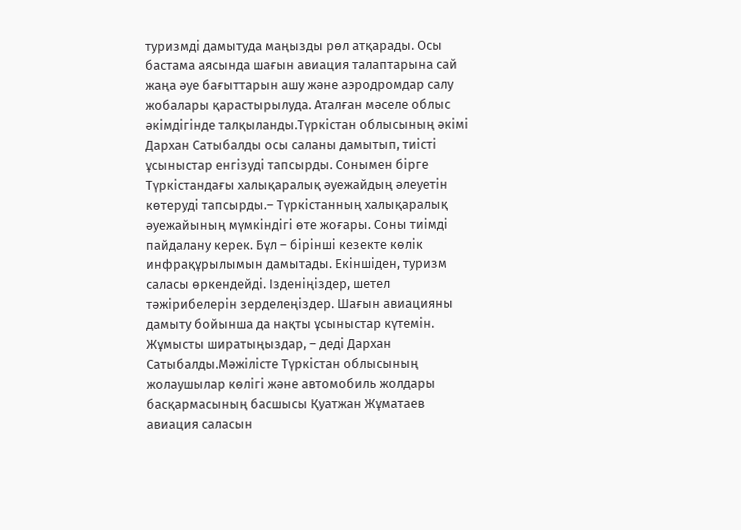туризмді дамытуда маңызды рөл атқарады. Осы бастама аясында шағын авиация талаптарына сай жаңа әуе бағыттарын ашу және аэродромдар салу жобалары қарастырылуда. Аталған мәселе облыс әкімдігінде талқыланды.Түркістан облысының әкімі Дархан Сатыбалды осы саланы дамытып, тиісті ұсыныстар енгізуді тапсырды. Сонымен бірге Түркістандағы халықаралық әуежайдың әлеуетін көтеруді тапсырды.– Түркістанның халықаралық әуежайының мүмкіндігі өте жоғары. Соны тиімді пайдалану керек. Бұл – бірінші кезекте көлік инфрақұрылымын дамытады. Екіншіден, туризм саласы өркендейді. Ізденіңіздер, шетел тәжірибелерін зерделеңіздер. Шағын авиацияны дамыту бойынша да нақты ұсыныстар күтемін. Жұмысты ширатыңыздар, – деді Дархан Сатыбалды.Мәжілісте Түркістан облысының жолаушылар көлігі және автомобиль жолдары басқармасының басшысы Қуатжан Жұматаев авиация саласын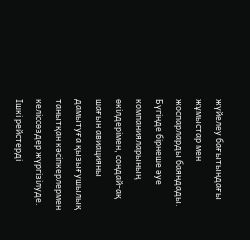жүйелеу бағытындағы жұмыстар мен жоспарларды баяндады. Бүгінде бірнеше әуе компанияларының өкілдерімен, сондай-ақ шағын авиацияны дамытуға қызығушылық танытқан кәсіпкерлермен келіссөздер жүргізілуде. Ішкі рейстерді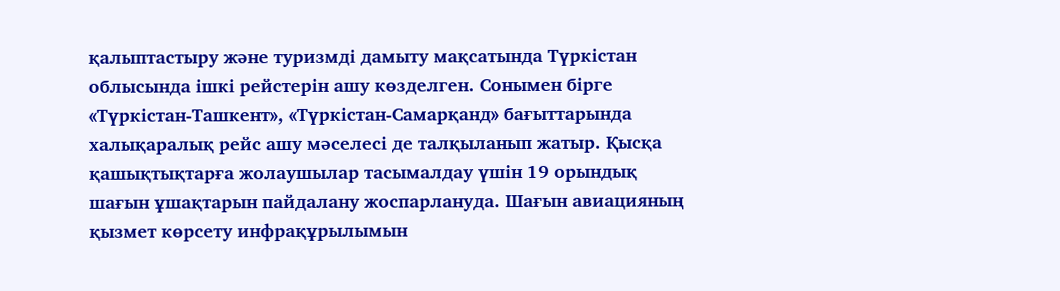қалыптастыру және туризмді дамыту мақсатында Түркістан облысында ішкі рейстерін ашу көзделген. Сонымен бірге «Түркістан-Ташкент», «Түркістан-Самарқанд» бағыттарында халықаралық рейс ашу мәселесі де талқыланып жатыр. Қысқа қашықтықтарға жолаушылар тасымалдау үшін 19 орындық шағын ұшақтарын пайдалану жоспарлануда. Шағын авиацияның қызмет көрсету инфрақұрылымын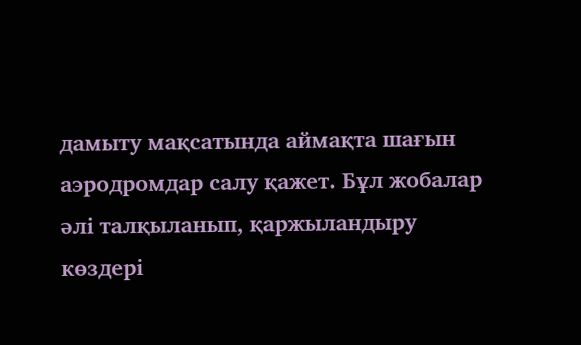дамыту мақсатында аймақта шағын аэродромдар салу қажет. Бұл жобалар әлі талқыланып, қаржыландыру көздері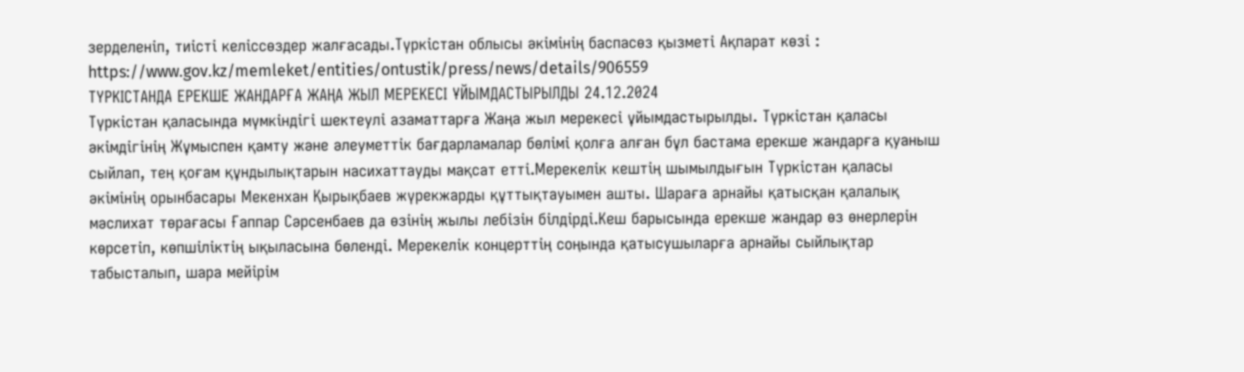зерделеніп, тиісті келіссөздер жалғасады.Түркістан облысы әкімінің баспасөз қызметі Ақпарат көзі : https://www.gov.kz/memleket/entities/ontustik/press/news/details/906559
ТҮРКІСТАНДА ЕРЕКШЕ ЖАНДАРҒА ЖАҢА ЖЫЛ МЕРЕКЕСІ ҰЙЫМДАСТЫРЫЛДЫ 24.12.2024
Түркістан қаласында мүмкіндігі шектеулі азаматтарға Жаңа жыл мерекесі ұйымдастырылды. Түркістан қаласы әкімдігінің Жұмыспен қамту және әлеуметтік бағдарламалар бөлімі қолға алған бұл бастама ерекше жандарға қуаныш сыйлап, тең қоғам құндылықтарын насихаттауды мақсат етті.Мерекелік кештің шымылдығын Түркістан қаласы әкімінің орынбасары Мекенхан Қырықбаев жүрекжарды құттықтауымен ашты. Шараға арнайы қатысқан қалалық мәслихат төрағасы Ғаппар Сәрсенбаев да өзінің жылы лебізін білдірді.Кеш барысында ерекше жандар өз өнерлерін көрсетіп, көпшіліктің ықыласына бөленді. Мерекелік концерттің соңында қатысушыларға арнайы сыйлықтар табысталып, шара мейірім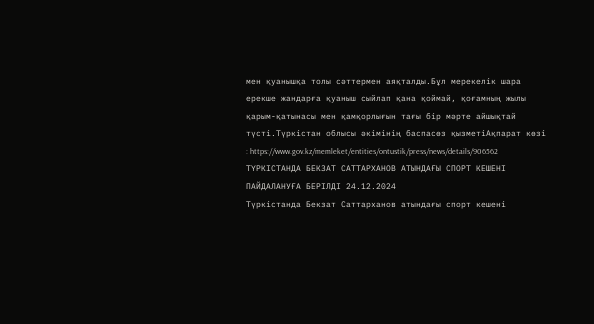мен қуанышқа толы сәттермен аяқталды.Бұл мерекелік шара ерекше жандарға қуаныш сыйлап қана қоймай, қоғамның жылы қарым-қатынасы мен қамқорлығын тағы бір мәрте айшықтай түсті.Түркістан облысы әкімінің баспасөз қызметіАқпарат көзі : https://www.gov.kz/memleket/entities/ontustik/press/news/details/906562
ТҮРКІСТАНДА БЕКЗАТ САТТАРХАНОВ АТЫНДАҒЫ СПОРТ КЕШЕНІ ПАЙДАЛАНУҒА БЕРІЛДІ 24.12.2024
Түркістанда Бекзат Саттарханов атындағы спорт кешені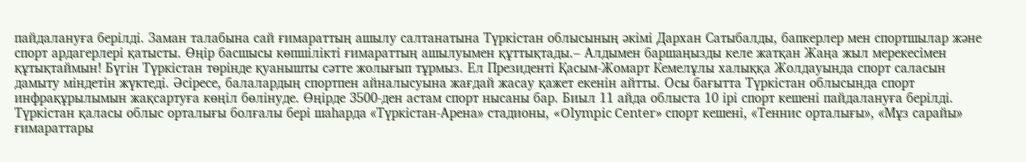пайдалануға берілді. Заман талабына сай ғимараттың ашылу салтанатына Түркістан облысының әкімі Дархан Сатыбалды, бапкерлер мен спортшылар және спорт ардагерлері қатысты. Өңір басшысы көпшілікті ғимараттың ашылуымен құттықтады.– Алдымен баршаңызды келе жатқан Жаңа жыл мерекесімен құтықтаймын! Бүгін Түркістан төрінде қуанышты сәтте жолығып тұрмыз. Ел Президенті Қасым-Жомарт Кемелұлы халыққа Жолдауында спорт саласын дамыту міндетін жүктеді. Әсіресе, балалардың спортпен айналысуына жағдай жасау қажет екенін айтты. Осы бағытта Түркістан облысында спорт инфрақұрылымын жақсартуға көңіл бөлінуде. Өңірде 3500-ден астам спорт нысаны бар. Биыл 11 айда облыста 10 ірі спорт кешені пайдалануға берілді. Түркістан қаласы облыс орталығы болғалы бері шаһарда «Түркістан-Арена» стадионы, «Olympic Center» спорт кешені, «Теннис орталығы», «Мұз сарайы» ғимараттары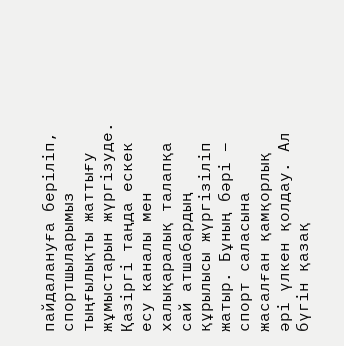пайдалануға беріліп, спортшыларымыз тыңғылықты жаттығу жұмыстарын жүргізуде. Қазіргі таңда ескек есу каналы мен халықаралық талапқа сай атшабардың құрылысы жүргізіліп жатыр. Бұның бәрі – спорт саласына жасалған қамқорлық әрі үлкен қолдау. Ал бүгін қазақ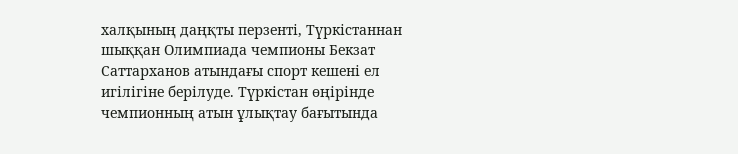халқының даңқты перзенті, Түркістаннан шыққан Олимпиада чемпионы Бекзат Саттарханов атындағы спорт кешені ел игілігіне берілуде. Түркістан өңірінде чемпионның атын ұлықтау бағытында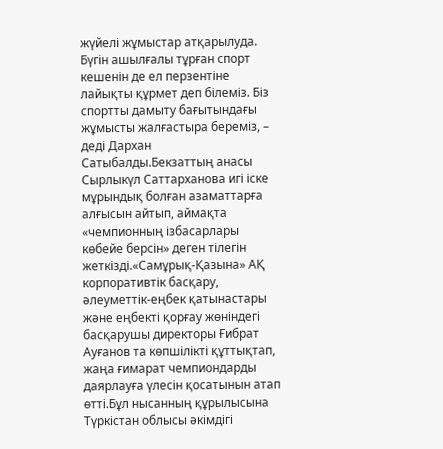жүйелі жұмыстар атқарылуда. Бүгін ашылғалы тұрған спорт кешенін де ел перзентіне лайықты құрмет деп білеміз. Біз спортты дамыту бағытындағы жұмысты жалғастыра береміз, – деді Дархан Сатыбалды.Бекзаттың анасы Сырлыкүл Саттарханова игі іске мұрындық болған азаматтарға алғысын айтып, аймақта «чемпионның ізбасарлары көбейе берсін» деген тілегін жеткізді.«Самұрық-Қазына» АҚ корпоративтік басқару, әлеуметтік-еңбек қатынастары және еңбекті қорғау жөніндегі басқарушы директоры Ғибрат Ауғанов та көпшілікті құттықтап, жаңа ғимарат чемпиондарды даярлауға үлесін қосатынын атап өтті.Бұл нысанның құрылысына Түркістан облысы әкімдігі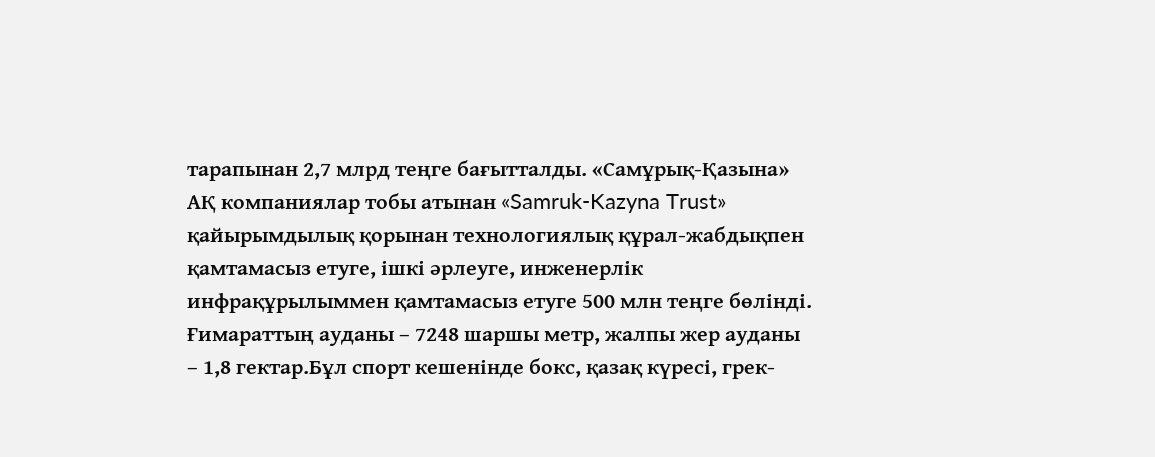тарапынан 2,7 млрд теңге бағытталды. «Самұрық-Қазына» АҚ компаниялар тобы атынан «Samruk-Kazyna Trust» қайырымдылық қорынан технологиялық құрал-жабдықпен қамтамасыз етуге, ішкі әрлеуге, инженерлік инфрақұрылыммен қамтамасыз етуге 500 млн теңге бөлінді. Ғимараттың ауданы – 7248 шаршы метр, жалпы жер ауданы – 1,8 гектар.Бұл спорт кешенінде бокс, қазақ күресі, грек-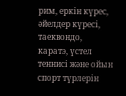рим, еркін күрес, әйелдер күресі, таеквондо, каратэ, үстел теннисі және ойын спорт түрлерін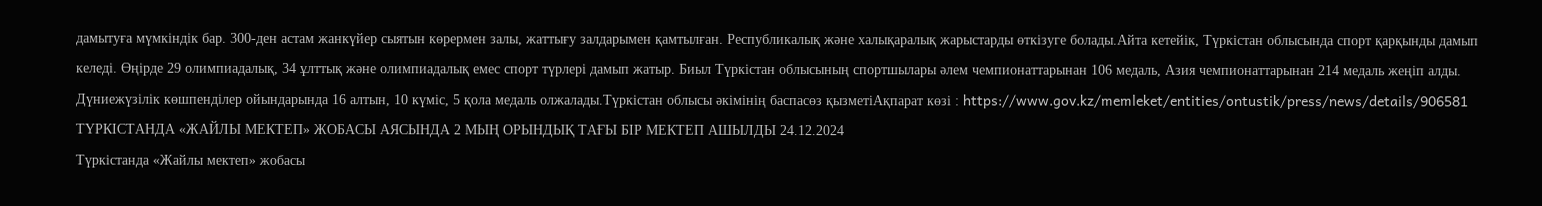дамытуға мүмкіндік бар. 300-ден астам жанкүйер сыятын көрермен залы, жаттығу залдарымен қамтылған. Республикалық және халықаралық жарыстарды өткізуге болады.Айта кетейік, Түркістан облысында спорт қарқынды дамып келеді. Өңірде 29 олимпиадалық, 34 ұлттық және олимпиадалық емес спорт түрлері дамып жатыр. Биыл Түркістан облысының спортшылары әлем чемпионаттарынан 106 медаль, Азия чемпионаттарынан 214 медаль жеңіп алды. Дүниежүзілік көшпенділер ойындарында 16 алтын, 10 күміс, 5 қола медаль олжалады.Түркістан облысы әкімінің баспасөз қызметіАқпарат көзі : https://www.gov.kz/memleket/entities/ontustik/press/news/details/906581
ТҮРКІСТАНДА «ЖАЙЛЫ МЕКТЕП» ЖОБАСЫ АЯСЫНДА 2 МЫҢ ОРЫНДЫҚ ТАҒЫ БІР МЕКТЕП АШЫЛДЫ 24.12.2024
Түркістанда «Жайлы мектеп» жобасы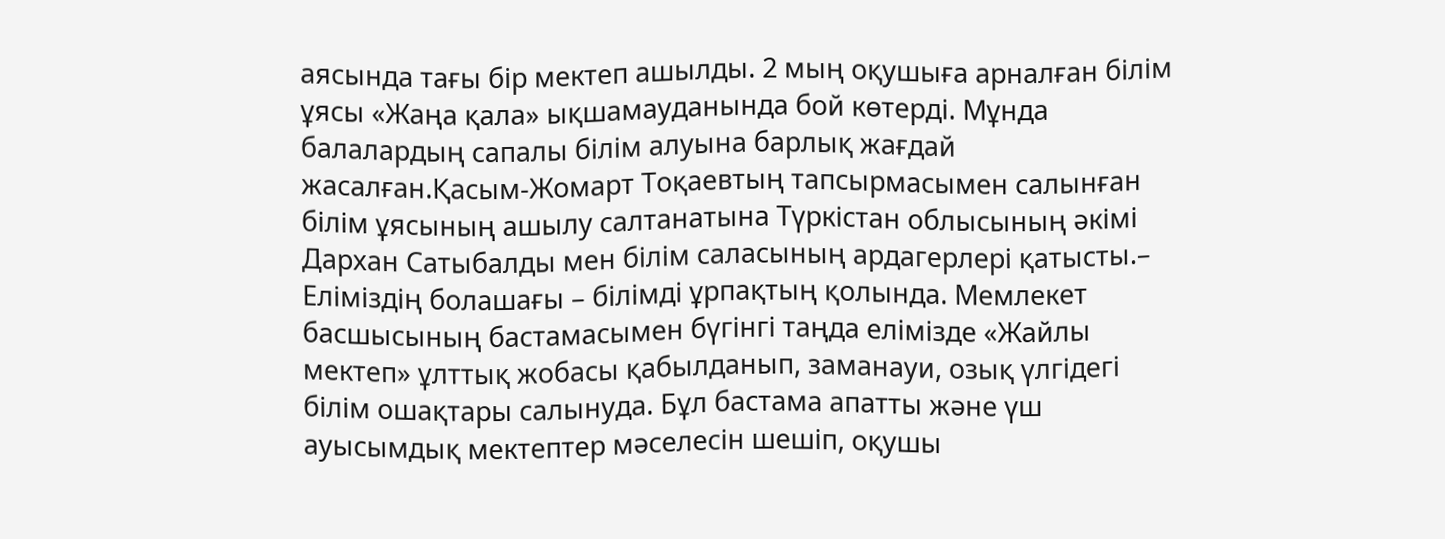аясында тағы бір мектеп ашылды. 2 мың оқушыға арналған білім ұясы «Жаңа қала» ықшамауданында бой көтерді. Мұнда балалардың сапалы білім алуына барлық жағдай жасалған.Қасым-Жомарт Тоқаевтың тапсырмасымен салынған білім ұясының ашылу салтанатына Түркістан облысының әкімі Дархан Сатыбалды мен білім саласының ардагерлері қатысты.– Еліміздің болашағы – білімді ұрпақтың қолында. Мемлекет басшысының бастамасымен бүгінгі таңда елімізде «Жайлы мектеп» ұлттық жобасы қабылданып, заманауи, озық үлгідегі білім ошақтары салынуда. Бұл бастама апатты және үш ауысымдық мектептер мәселесін шешіп, оқушы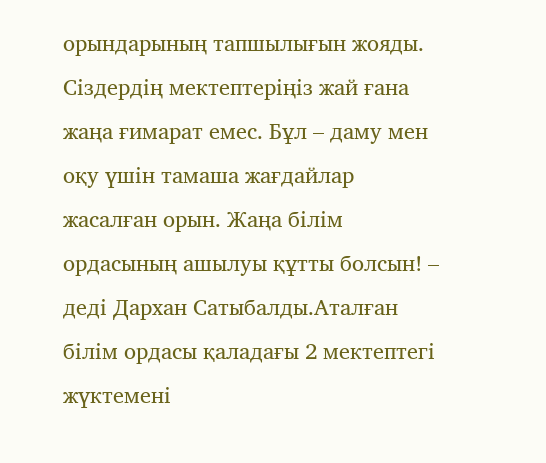орындарының тапшылығын жояды. Сіздердің мектептеріңіз жай ғана жаңа ғимарат емес. Бұл – даму мен оқу үшін тамаша жағдайлар жасалған орын. Жаңа білім ордасының ашылуы құтты болсын! – деді Дархан Сатыбалды.Аталған білім ордасы қаладағы 2 мектептегі жүктемені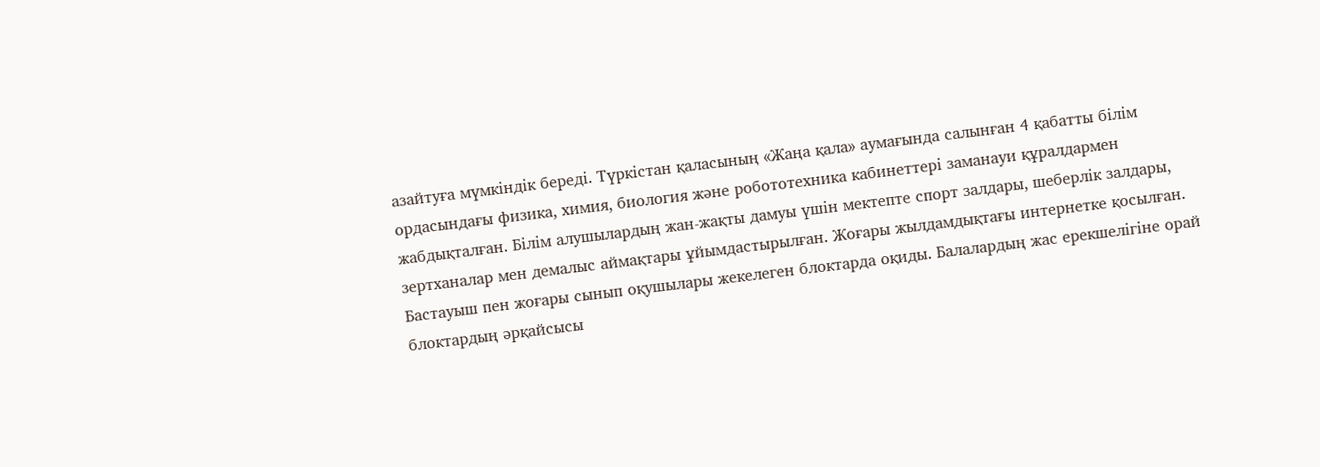азайтуға мүмкіндік береді. Түркістан қаласының «Жаңа қала» аумағында салынған 4 қабатты білім ордасындағы физика, химия, биология және робототехника кабинеттері заманауи құралдармен жабдықталған. Білім алушылардың жан-жақты дамуы үшін мектепте спорт залдары, шеберлік залдары, зертханалар мен демалыс аймақтары ұйымдастырылған. Жоғары жылдамдықтағы интернетке қосылған. Бастауыш пен жоғары сынып оқушылары жекелеген блоктарда оқиды. Балалардың жас ерекшелігіне орай блоктардың әрқайсысы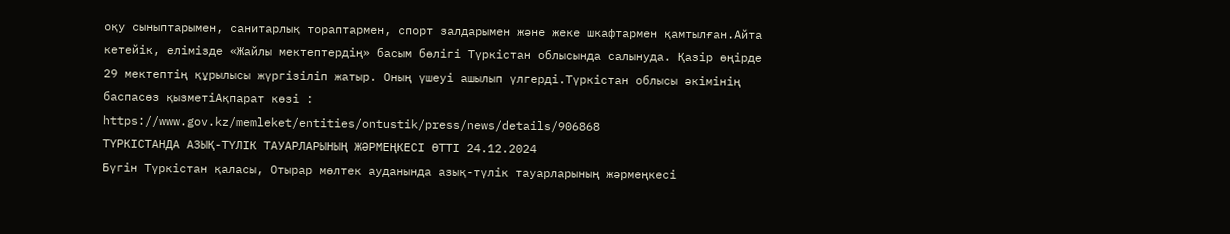оқу сыныптарымен, санитарлық тораптармен, спорт залдарымен және жеке шкафтармен қамтылған.Айта кетейік, елімізде «Жайлы мектептердің» басым бөлігі Түркістан облысында салынуда. Қазір өңірде 29 мектептің құрылысы жүргізіліп жатыр. Оның үшеуі ашылып үлгерді.Түркістан облысы әкімінің баспасөз қызметіАқпарат көзі : https://www.gov.kz/memleket/entities/ontustik/press/news/details/906868
ТҮРКІСТАНДА АЗЫҚ-ТҮЛІК ТАУАРЛАРЫНЫҢ ЖӘРМЕҢКЕСІ ӨТТІ 24.12.2024
Бүгін Түркістан қаласы, Отырар мөлтек ауданында азық-түлік тауарларының жәрмеңкесі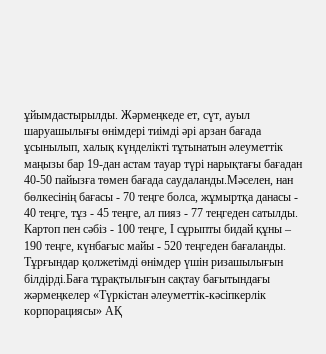ұйымдастырылды. Жәрмеңкеде ет, сүт, ауыл шаруашылығы өнімдері тиімді әрі арзан бағада ұсынылып, халық күнделікті тұтынатын әлеуметтік маңызы бар 19-дан астам тауар түрі нарықтағы бағадан 40-50 пайызға төмен бағада саудаланды.Мәселен, нан бөлкесінің бағасы - 70 теңге болса, жұмыртқа данасы - 40 теңге, тұз - 45 теңге, ал пияз - 77 теңгеден сатылды. Картоп пен сәбіз - 100 теңге, І сұрыпты бидай құны – 190 теңге, күнбағыс майы - 520 теңгеден бағаланды. Тұрғындар қолжетімді өнімдер үшін ризашылығын білдірді.Баға тұрақтылығын сақтау бағытындағы жәрмеңкелер «Түркістан әлеуметтік-кәсіпкерлік корпорациясы» АҚ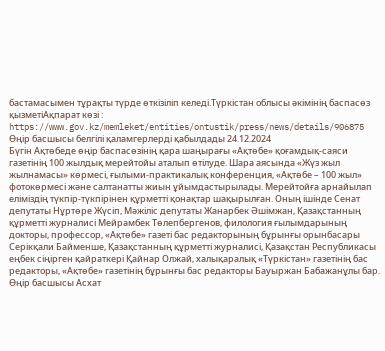бастамасымен тұрақты түрде өткізіліп келеді.Түркістан облысы әкімінің баспасөз қызметіАқпарат көзі : https://www.gov.kz/memleket/entities/ontustik/press/news/details/906875
Өңір басшысы белгілі қаламгерлерді қабылдады 24.12.2024
Бүгін Ақтөбеде өңір баспасөзінің қара шаңырағы «Ақтөбе» қоғамдық-саяси газетінің 100 жылдық мерейтойы аталып өтілуде. Шара аясында «Жүз жыл жылнамасы» көрмесі, ғылыми-практикалық конференция, «Ақтөбе – 100 жыл» фотокөрмесі және салтанатты жиын ұйымдастырылады. Мерейтойға арнайылап еліміздің түкпір-түкпірінен құрметті қонақтар шақырылған. Оның ішінде Сенат депутаты Нұртөре Жүсіп, Мәжіліс депутаты Жанарбек Әшімжан, Қазақстанның құрметті журналисі Мейрамбек Төлепбергенов, филология ғылымдарының докторы, профессор, «Ақтөбе» газеті бас редакторының бұрынғы орынбасары Серікқали Байменше, Қазақстанның құрметті журналисі, Қазақстан Республикасы еңбек сіңірген қайраткері Қайнар Олжай, халықаралық «Түркістан» газетінің бас редакторы, «Ақтөбе» газетінің бұрынғы бас редакторы Бауыржан Бабажанұлы бар. Өңір басшысы Асхат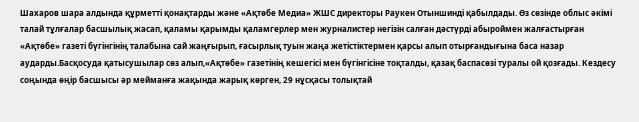Шахаров шара алдында құрметті қонақтарды және «Ақтөбе Медиа» ЖШС директоры Раукен Отыншинді қабылдады. Өз сөзінде облыс әкімі талай тұлғалар басшылық жасап, қаламы қарымды қаламгерлер мен журналистер негізін салған дәстүрді абыроймен жалғастырған «Ақтөбе» газеті бүгінгінің талабына сай жаңғырып, ғасырлық туын жаңа жетістіктермен қарсы алып отырғандығына баса назар аударды.Басқосуда қатысушылар сөз алып,«Ақтөбе» газетінің кешегісі мен бүгінгісіне тоқталды, қазақ баспасөзі туралы ой қозғады. Кездесу соңында өңір басшысы әр мейманға жақында жарық көрген, 29 нұсқасы толықтай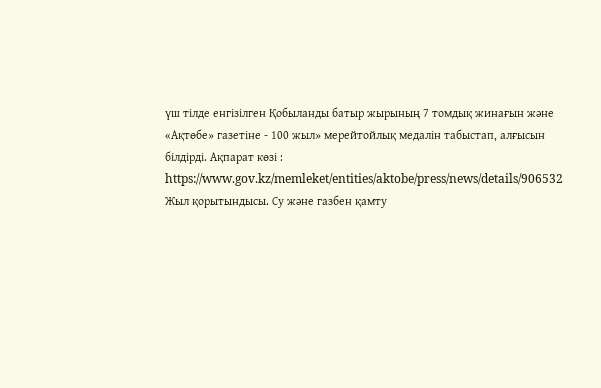үш тілде енгізілген Қобыланды батыр жырының 7 томдық жинағын және «Ақтөбе» газетіне - 100 жыл» мерейтойлық медалін табыстап, алғысын білдірді. Ақпарат көзі : https://www.gov.kz/memleket/entities/aktobe/press/news/details/906532
Жыл қорытындысы. Су және газбен қамту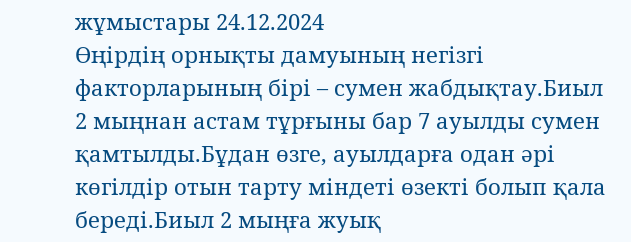жұмыстары 24.12.2024
Өңірдің орнықты дамуының негізгі факторларының бірі – сумен жабдықтау.Биыл 2 мыңнан астам тұрғыны бар 7 ауылды сумен қамтылды.Бұдан өзге, ауылдарға одан әрі көгілдір отын тарту міндеті өзекті болып қала береді.Биыл 2 мыңға жуық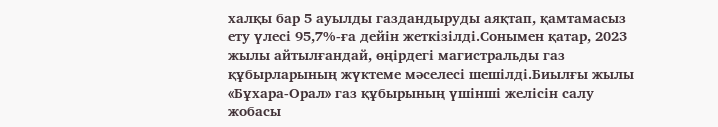халқы бар 5 ауылды газдандыруды аяқтап, қамтамасыз ету үлесі 95,7%-ға дейін жеткізілді.Сонымен қатар, 2023 жылы айтылғандай, өңірдегі магистральды газ құбырларының жүктеме мәселесі шешілді.Биылғы жылы «Бұхара-Орал» газ құбырының үшінші желісін салу жобасы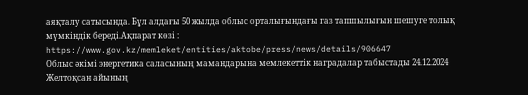аяқталу сатысында. Бұл алдағы 50 жылда облыс орталығындағы газ тапшылығын шешуге толық мүмкіндік береді.Ақпарат көзі : https://www.gov.kz/memleket/entities/aktobe/press/news/details/906647
Облыс әкімі энергетика саласының мамандарына мемлекеттік наградалар табыстады 24.12.2024
Желтоқсан айының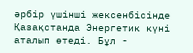әрбір үшінші жексенбісінде Қазақстанда Энергетик күні аталып өтеді. Бұл -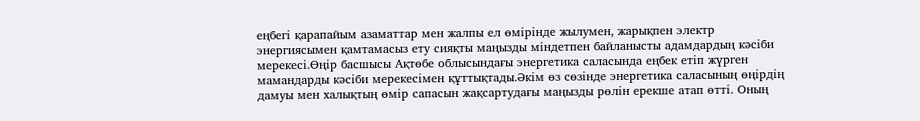еңбегі қарапайым азаматтар мен жалпы ел өмірінде жылумен, жарықпен электр энергиясымен қамтамасыз ету сияқты маңызды міндетпен байланысты адамдардың кәсіби мерекесі.Өңір басшысы Ақтөбе облысындағы энергетика саласында еңбек етіп жүрген мамандарды кәсіби мерекесімен құттықтады.Әкім өз сөзінде энергетика саласының өңірдің дамуы мен халықтың өмір сапасын жақсартудағы маңызды рөлін ерекше атап өтті. Оның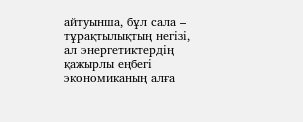айтуынша, бұл сала – тұрақтылықтың негізі, ал энергетиктердің қажырлы еңбегі экономиканың алға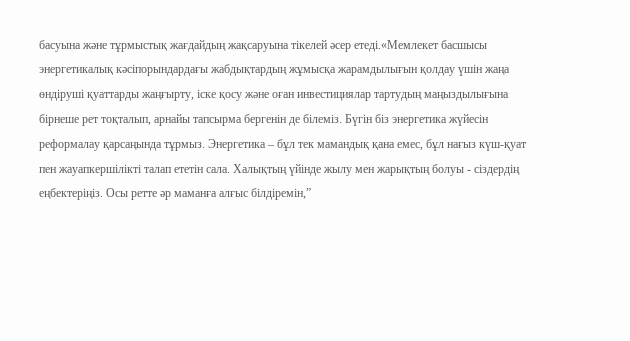басуына және тұрмыстық жағдайдың жақсаруына тікелей әсер етеді.«Мемлекет басшысы энергетикалық кәсіпорындардағы жабдықтардың жұмысқа жарамдылығын қолдау үшін жаңа өндіруші қуаттарды жаңғырту, іске қосу және оған инвестициялар тартудың маңыздылығына бірнеше рет тоқталып, арнайы тапсырма бергенін де білеміз. Бүгін біз энергетика жүйесін реформалау қарсаңында тұрмыз. Энергетика – бұл тек мамандық қана емес, бұл нағыз күш-қуат пен жауапкершілікті талап ететін сала. Халықтың үйінде жылу мен жарықтың болуы - сіздердің еңбектеріңіз. Осы ретте әр маманға алғыс білдіремін,”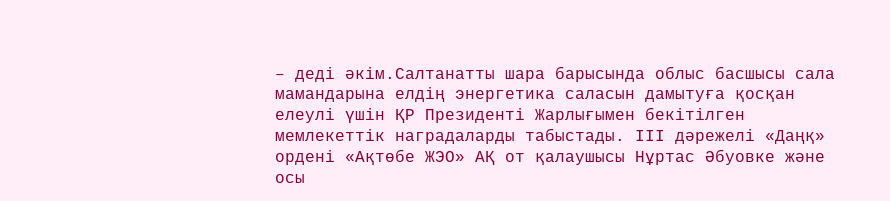– деді әкім.Салтанатты шара барысында облыс басшысы сала мамандарына елдің энергетика саласын дамытуға қосқан елеулі үшін ҚР Президенті Жарлығымен бекітілген мемлекеттік наградаларды табыстады. ІІІ дәрежелі «Даңқ» ордені «Ақтөбе ЖЭО» АҚ от қалаушысы Нұртас Әбуовке және осы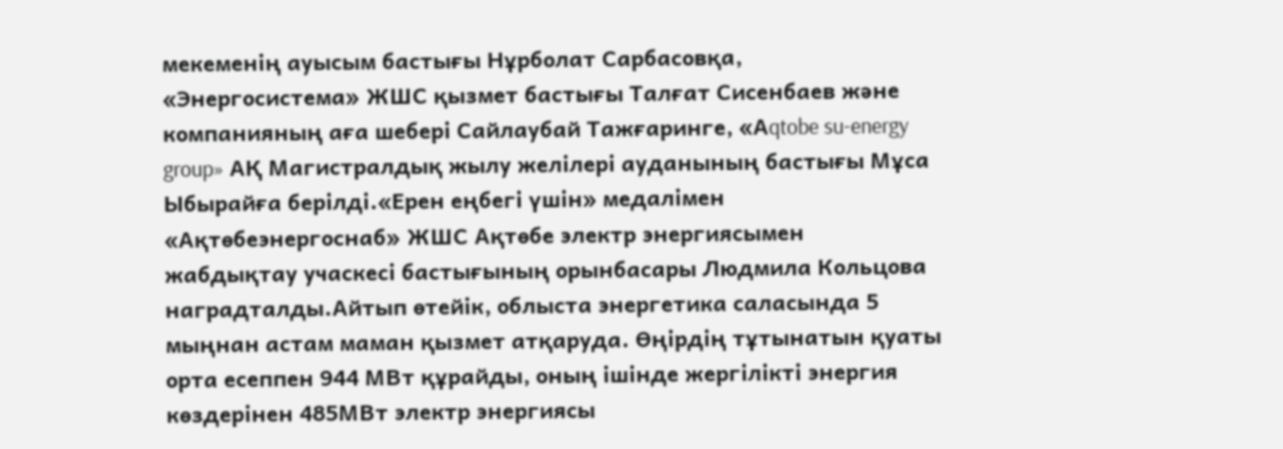мекеменің ауысым бастығы Нұрболат Сарбасовқа, «Энергосистема» ЖШС қызмет бастығы Талғат Сисенбаев және компанияның аға шебері Сайлаубай Тажғаринге, «Аqtobe su-energy group» АҚ Магистралдық жылу желілері ауданының бастығы Мұса Ыбырайға берілді.«Ерен еңбегі үшін» медалімен «Ақтөбеэнергоснаб» ЖШС Ақтөбе электр энергиясымен жабдықтау учаскесі бастығының орынбасары Людмила Кольцова наградталды.Айтып өтейік, облыста энергетика саласында 5 мыңнан астам маман қызмет атқаруда. Өңірдің тұтынатын қуаты орта есеппен 944 МВт құрайды, оның ішінде жергілікті энергия көздерінен 485МВт электр энергиясы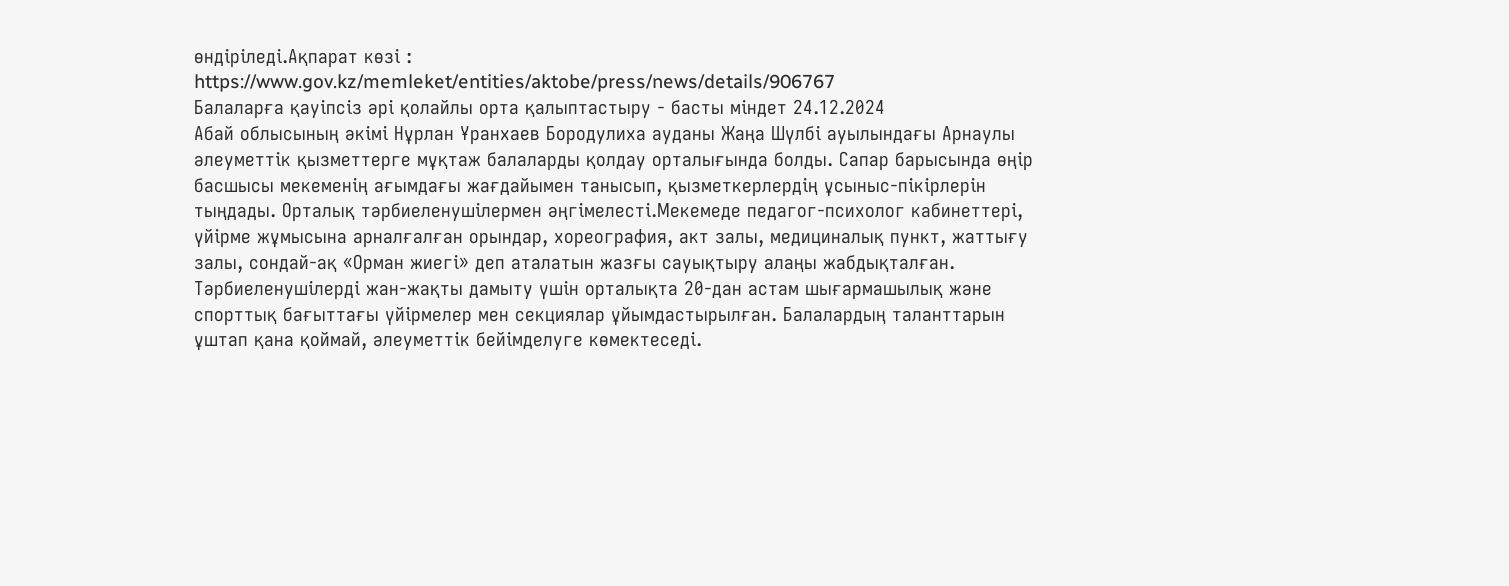өндіріледі.Ақпарат көзі : https://www.gov.kz/memleket/entities/aktobe/press/news/details/906767
Балаларға қауіпсіз әрі қолайлы орта қалыптастыру - басты міндет 24.12.2024
Абай облысының әкімі Нұрлан Ұранхаев Бородулиха ауданы Жаңа Шүлбі ауылындағы Арнаулы әлеуметтік қызметтерге мұқтаж балаларды қолдау орталығында болды. Сапар барысында өңір басшысы мекеменің ағымдағы жағдайымен танысып, қызметкерлердің ұсыныс-пікірлерін тыңдады. Орталық тәрбиеленушілермен әңгімелесті.Мекемеде педагог-психолог кабинеттері, үйірме жұмысына арналғалған орындар, хореография, акт залы, медициналық пункт, жаттығу залы, сондай-ақ «Орман жиегі» деп аталатын жазғы сауықтыру алаңы жабдықталған. Тәрбиеленушілерді жан-жақты дамыту үшін орталықта 20-дан астам шығармашылық және спорттық бағыттағы үйірмелер мен секциялар ұйымдастырылған. Балалардың таланттарын ұштап қана қоймай, әлеуметтік бейімделуге көмектеседі.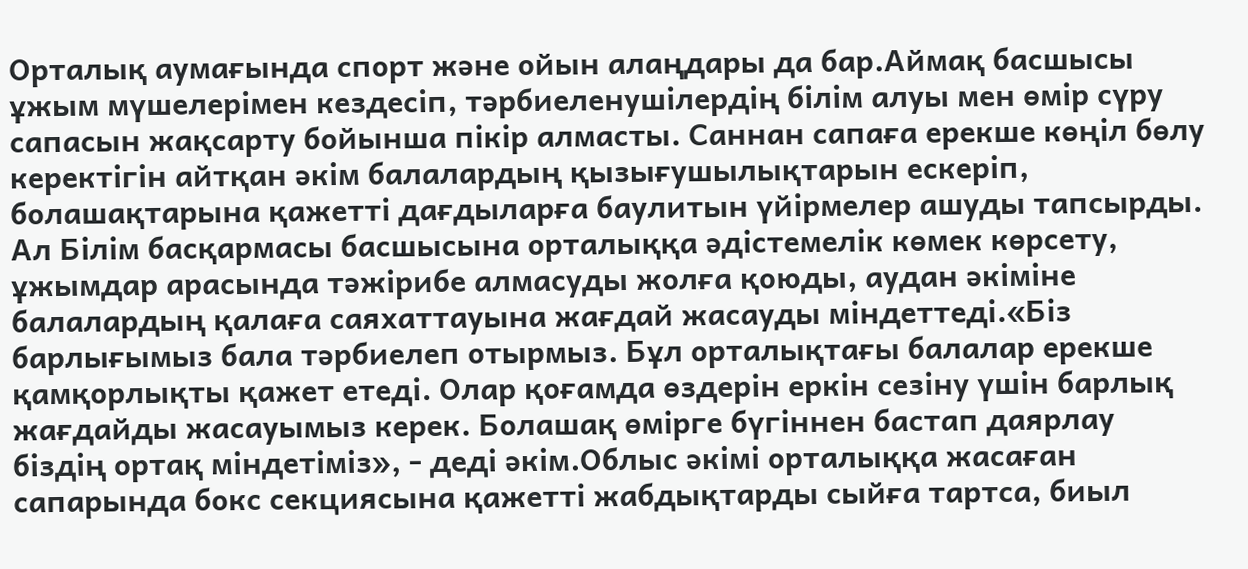Орталық аумағында спорт және ойын алаңдары да бар.Аймақ басшысы ұжым мүшелерімен кездесіп, тәрбиеленушілердің білім алуы мен өмір сүру сапасын жақсарту бойынша пікір алмасты. Саннан сапаға ерекше көңіл бөлу керектігін айтқан әкім балалардың қызығушылықтарын ескеріп, болашақтарына қажетті дағдыларға баулитын үйірмелер ашуды тапсырды. Ал Білім басқармасы басшысына орталыққа әдістемелік көмек көрсету, ұжымдар арасында тәжірибе алмасуды жолға қоюды, аудан әкіміне балалардың қалаға саяхаттауына жағдай жасауды міндеттеді.«Біз барлығымыз бала тәрбиелеп отырмыз. Бұл орталықтағы балалар ерекше қамқорлықты қажет етеді. Олар қоғамда өздерін еркін сезіну үшін барлық жағдайды жасауымыз керек. Болашақ өмірге бүгіннен бастап даярлау біздің ортақ міндетіміз», - деді әкім.Облыс әкімі орталыққа жасаған сапарында бокс секциясына қажетті жабдықтарды сыйға тартса, биыл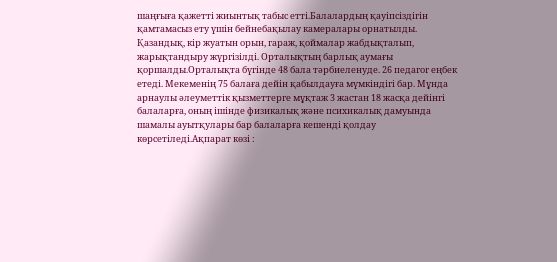шаңғыға қажетті жиынтық табыс етті.Балалардың қауіпсіздігін қамтамасыз ету үшін бейнебақылау камералары орнатылды. Қазандық, кір жуатын орын, гараж, қоймалар жабдықталып, жарықтандыру жүргізілді. Орталықтың барлық аумағы қоршалды.Орталықта бүгінде 48 бала тәрбиеленуде. 26 педагог еңбек етеді. Мекеменің 75 балаға дейін қабылдауға мүмкіндігі бар. Мұнда арнаулы әлеуметтік қызметтерге мұқтаж 3 жастан 18 жасқа дейінгі балаларға, оның ішінде физикалық және психикалық дамуында шамалы ауытқулары бар балаларға кешенді қолдау көрсетіледі.Ақпарат көзі :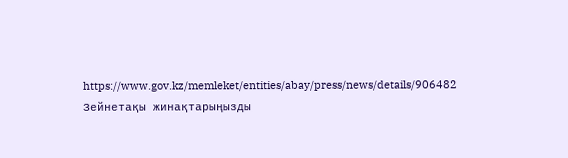https://www.gov.kz/memleket/entities/abay/press/news/details/906482
Зейнетақы жинақтарыңызды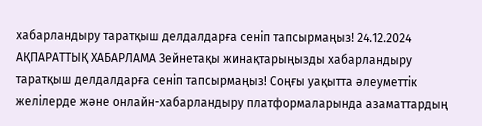хабарландыру таратқыш делдалдарға сеніп тапсырмаңыз! 24.12.2024
АҚПАРАТТЫҚ ХАБАРЛАМА Зейнетақы жинақтарыңызды хабарландыру таратқыш делдалдарға сеніп тапсырмаңыз! Соңғы уақытта әлеуметтік желілерде және онлайн-хабарландыру платформаларында азаматтардың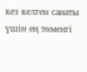кез келген санаты үшін ең төменгі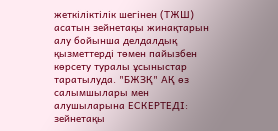жеткіліктілік шегінен (ТЖШ) асатын зейнетақы жинақтарын алу бойынша делдалдық қызметтерді төмен пайызбен көрсету туралы ұсыныстар таратылуда. "БЖЗҚ" АҚ өз салымшылары мен алушыларына ЕСКЕРТЕДІ: зейнетақы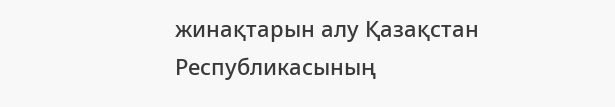жинақтарын алу Қазақстан Республикасының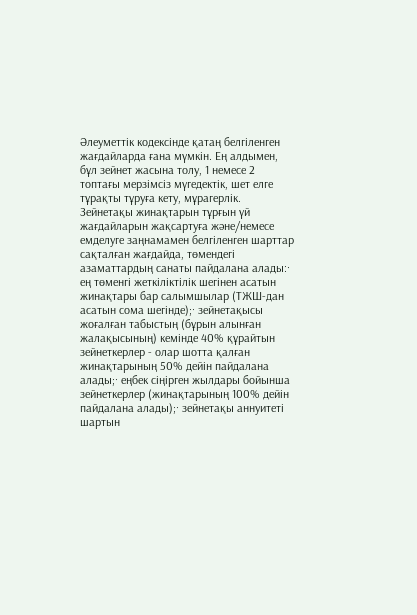Әлеуметтік кодексінде қатаң белгіленген жағдайларда ғана мүмкін. Ең алдымен, бұл зейнет жасына толу, 1 немесе 2 топтағы мерзімсіз мүгедектік, шет елге тұрақты тұруға кету, мұрагерлік. Зейнетақы жинақтарын тұрғын үй жағдайларын жақсартуға және/немесе емделуге заңнамамен белгіленген шарттар сақталған жағдайда, төмендегі азаматтардың санаты пайдалана алады:· ең төменгі жеткіліктілік шегінен асатын жинақтары бар салымшылар (ТЖШ-дан асатын сома шегінде);· зейнетақысы жоғалған табыстың (бұрын алынған жалақысының) кемінде 40% құрайтын зейнеткерлер - олар шотта қалған жинақтарының 50% дейін пайдалана алады;· еңбек сіңірген жылдары бойынша зейнеткерлер (жинақтарының 100% дейін пайдалана алады);· зейнетақы аннуитеті шартын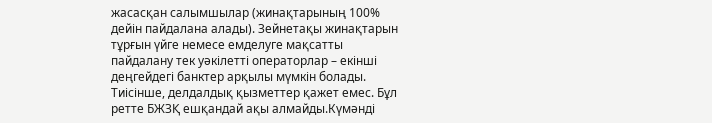жасасқан салымшылар (жинақтарының 100% дейін пайдалана алады). Зейнетақы жинақтарын тұрғын үйге немесе емделуге мақсатты пайдалану тек уәкілетті операторлар – екінші деңгейдегі банктер арқылы мүмкін болады. Тиісінше, делдалдық қызметтер қажет емес. Бұл ретте БЖЗҚ ешқандай ақы алмайды.Күмәнді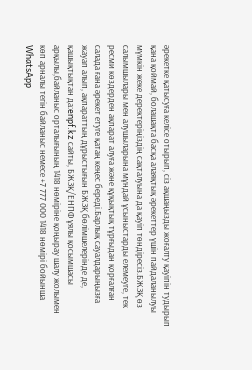әрекетке қатысуға келісе отырып, сіз ақшаңызды жоғалту қауіпін тудырып қана қоймай, болашақта басқа алаяқтық әрекеттер үшін пайдаланылуы мүмкін жеке деректеріңіздің сақталуына да қауіп төндіресіз.БЖЗҚ өз салымшылары мен алушыларына мұндай ұсыныстарды елемеуге, тек ресми көздерден ақпарат алуға және құқықтық тұрғыдан қорғалған салада ғана әрекет етуге қатаң кеңес береді.Барлық сауалдарыңызға жауап алып, ақпараттың дұрыстығын БЖЗҚ бөлімшелерінде де, қашықтықтан да:enpf.kz сайты, БЖЗҚ/ЕНПФ ұялы қосымшасы арқылы,байланыс орталығының 1418 нөміріне қоңырау шалу жолымен көп арналы тегін байланыс немесе +7 777 000 1418 нөмірі бойынша WhatsApp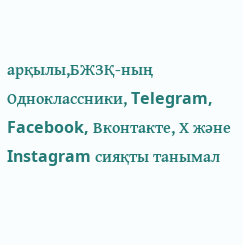арқылы,БЖЗҚ-ның Одноклассники, Telegram, Facebook, Вконтакте, Х және Instagram сияқты танымал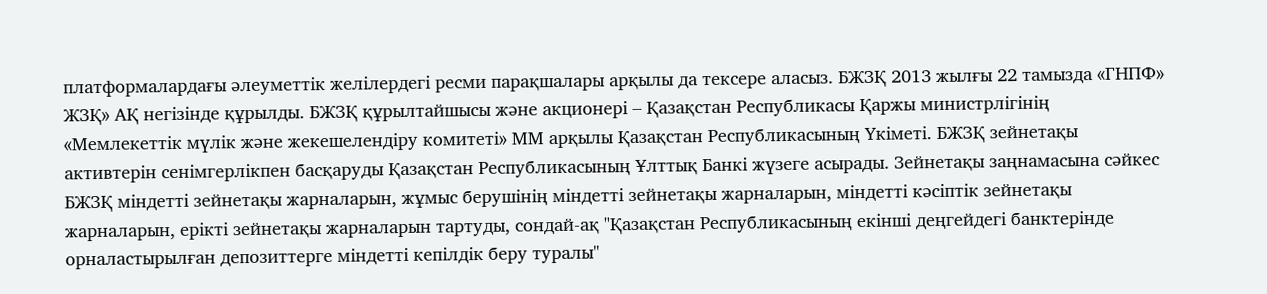платформалардағы әлеуметтік желілердегі ресми парақшалары арқылы да тексере аласыз. БЖЗҚ 2013 жылғы 22 тамызда «ГНПФ» ЖЗҚ» АҚ негізінде құрылды. БЖЗҚ құрылтайшысы және акционері – Қазақстан Республикасы Қаржы министрлігінің «Мемлекеттік мүлік және жекешелендіру комитеті» ММ арқылы Қазақстан Республикасының Үкіметі. БЖЗҚ зейнетақы активтерін сенімгерлікпен басқаруды Қазақстан Республикасының Ұлттық Банкі жүзеге асырады. Зейнетақы заңнамасына сәйкес БЖЗҚ міндетті зейнетақы жарналарын, жұмыс берушінің міндетті зейнетақы жарналарын, міндетті кәсіптік зейнетақы жарналарын, ерікті зейнетақы жарналарын тартуды, сондай-ақ "Қазақстан Республикасының екінші деңгейдегі банктерінде орналастырылған депозиттерге міндетті кепілдік беру туралы"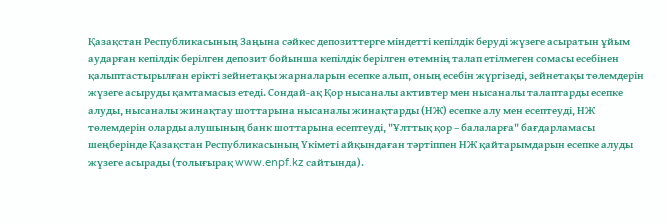Қазақстан Республикасының Заңына сәйкес депозиттерге міндетті кепілдік беруді жүзеге асыратын ұйым аударған кепілдік берілген депозит бойынша кепілдік берілген өтемнің талап етілмеген сомасы есебінен қалыптастырылған ерікті зейнетақы жарналарын есепке алып, оның есебін жүргізеді, зейнетақы төлемдерін жүзеге асыруды қамтамасыз етеді. Сондай-ақ Қор нысаналы активтер мен нысаналы талаптарды есепке алуды, нысаналы жинақтау шоттарына нысаналы жинақтарды (НЖ) есепке алу мен есептеуді, НЖ төлемдерін оларды алушының банк шоттарына есептеуді, "Ұлттық қор – балаларға" бағдарламасы шеңберінде Қазақстан Республикасының Үкіметі айқындаған тәртіппен НЖ қайтарымдарын есепке алуды жүзеге асырады (толығырақ www.enpf.kz сайтында).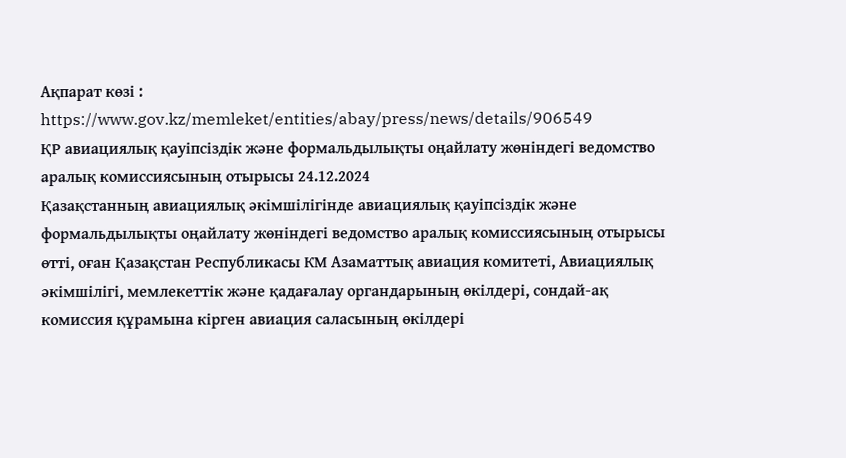Ақпарат көзі : https://www.gov.kz/memleket/entities/abay/press/news/details/906549
ҚР авиациялық қауіпсіздік және формальдылықты оңайлату жөніндегі ведомство аралық комиссиясының отырысы 24.12.2024
Қазақстанның авиациялық әкімшілігінде авиациялық қауіпсіздік және формальдылықты оңайлату жөніндегі ведомство аралық комиссиясының отырысы өтті, оған Қазақстан Республикасы КМ Азаматтық авиация комитеті, Авиациялық әкімшілігі, мемлекеттік және қадағалау органдарының өкілдері, сондай-ақ комиссия құрамына кірген авиация саласының өкілдері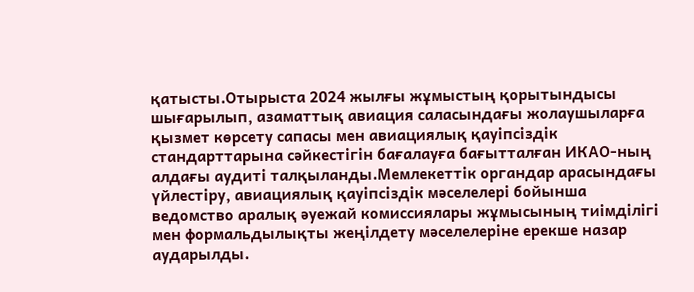қатысты.Отырыста 2024 жылғы жұмыстың қорытындысы шығарылып, азаматтық авиация саласындағы жолаушыларға қызмет көрсету сапасы мен авиациялық қауіпсіздік стандарттарына сәйкестігін бағалауға бағытталған ИКАО-ның алдағы аудиті талқыланды.Мемлекеттік органдар арасындағы үйлестіру, авиациялық қауіпсіздік мәселелері бойынша ведомство аралық әуежай комиссиялары жұмысының тиімділігі мен формальдылықты жеңілдету мәселелеріне ерекше назар аударылды.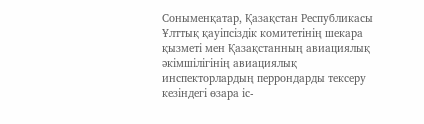Соныменқатар, Қазақстан Республикасы Ұлттық қауіпсіздік комитетінің шекара қызметі мен Қазақстанның авиациялық әкімшілігінің авиациялық инспекторлардың перрондарды тексеру кезіндегі өзара іс-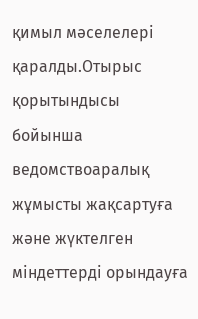қимыл мәселелері қаралды.Отырыс қорытындысы бойынша ведомствоаралық жұмысты жақсартуға және жүктелген міндеттерді орындауға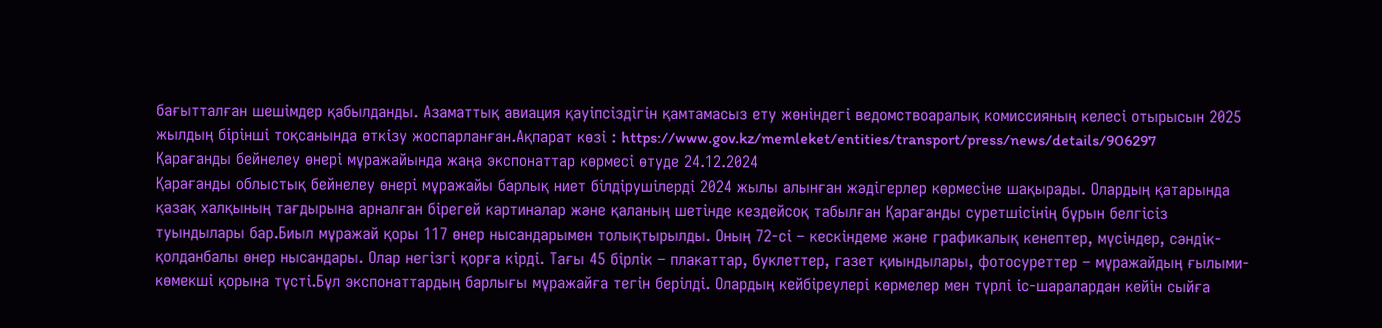бағытталған шешімдер қабылданды. Азаматтық авиация қауіпсіздігін қамтамасыз ету жөніндегі ведомствоаралық комиссияның келесі отырысын 2025 жылдың бірінші тоқсанында өткізу жоспарланған.Ақпарат көзі : https://www.gov.kz/memleket/entities/transport/press/news/details/906297
Қарағанды бейнелеу өнері мұражайында жаңа экспонаттар көрмесі өтуде 24.12.2024
Қарағанды облыстық бейнелеу өнері мұражайы барлық ниет білдірушілерді 2024 жылы алынған жәдігерлер көрмесіне шақырады. Олардың қатарында қазақ халқының тағдырына арналған бірегей картиналар және қаланың шетінде кездейсоқ табылған Қарағанды суретшісінің бұрын белгісіз туындылары бар.Биыл мұражай қоры 117 өнер нысандарымен толықтырылды. Оның 72-сі – кескіндеме және графикалық кенептер, мүсіндер, сәндік-қолданбалы өнер нысандары. Олар негізгі қорға кірді. Тағы 45 бірлік – плакаттар, буклеттер, газет қиындылары, фотосуреттер – мұражайдың ғылыми-көмекші қорына түсті.Бұл экспонаттардың барлығы мұражайға тегін берілді. Олардың кейбіреулері көрмелер мен түрлі іс-шаралардан кейін сыйға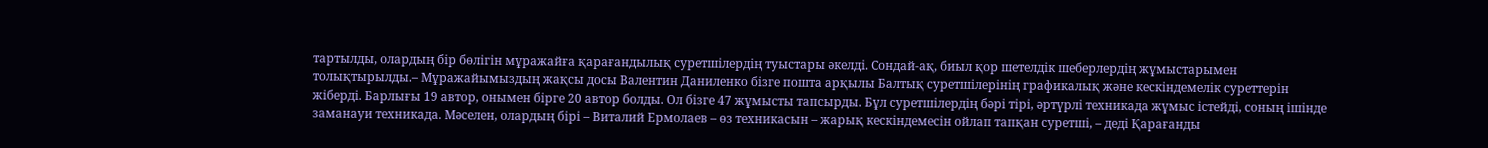тартылды, олардың бір бөлігін мұражайға қарағандылық суретшілердің туыстары әкелді. Сондай-ақ, биыл қор шетелдік шеберлердің жұмыстарымен толықтырылды.– Мұражайымыздың жақсы досы Валентин Даниленко бізге пошта арқылы Балтық суретшілерінің графикалық және кескіндемелік суреттерін жіберді. Барлығы 19 автор, онымен бірге 20 автор болды. Ол бізге 47 жұмысты тапсырды. Бұл суретшілердің бәрі тірі, әртүрлі техникада жұмыс істейді, соның ішінде заманауи техникада. Мәселен, олардың бірі – Виталий Ермолаев – өз техникасын – жарық кескіндемесін ойлап тапқан суретші, – деді Қарағанды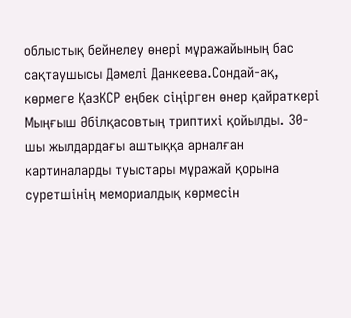облыстық бейнелеу өнері мұражайының бас сақтаушысы Дәмелі Данкеева.Сондай-ақ, көрмеге ҚазКСР еңбек сіңірген өнер қайраткері Мыңғыш Әбілқасовтың триптихі қойылды. 30-шы жылдардағы аштыққа арналған картиналарды туыстары мұражай қорына суретшінің мемориалдық көрмесін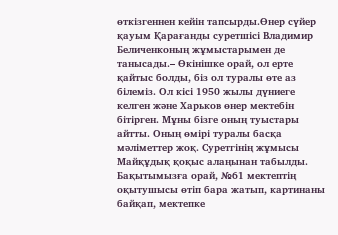өткізгеннен кейін тапсырды.Өнер сүйер қауым Қарағанды суретшісі Владимир Беличенконың жұмыстарымен де танысады.– Өкінішке орай, ол ерте қайтыс болды, біз ол туралы өте аз білеміз. Ол кісі 1950 жылы дүниеге келген және Харьков өнер мектебін бітірген. Мұны бізге оның туыстары айтты. Оның өмірі туралы басқа мәліметтер жоқ. Суретгінің жұмысы Майқұдық қоқыс алаңынан табылды. Бақытымызға орай, №61 мектептің оқытушысы өтіп бара жатып, картинаны байқап, мектепке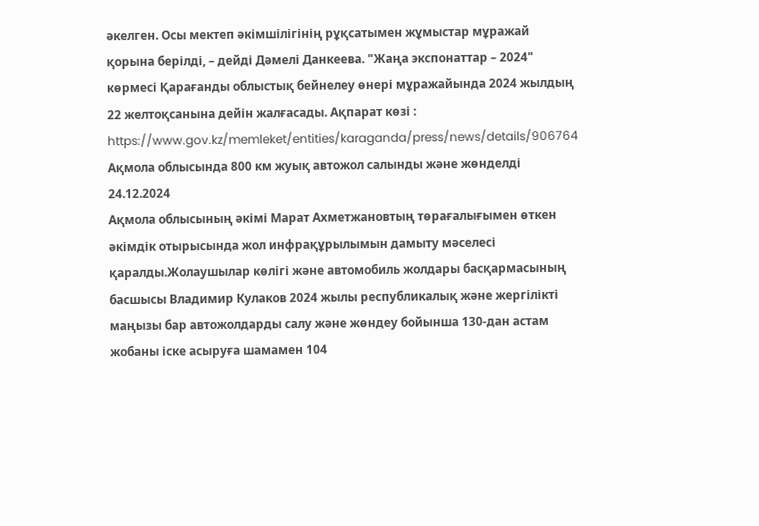әкелген. Осы мектеп әкімшілігінің рұқсатымен жұмыстар мұражай қорына берілді, – дейді Дәмелі Данкеева. "Жаңа экспонаттар – 2024" көрмесі Қарағанды облыстық бейнелеу өнері мұражайында 2024 жылдың 22 желтоқсанына дейін жалғасады. Ақпарат көзі : https://www.gov.kz/memleket/entities/karaganda/press/news/details/906764
Ақмола облысында 800 км жуық автожол салынды және жөнделді 24.12.2024
Ақмола облысының әкімі Марат Ахметжановтың төрағалығымен өткен әкімдік отырысында жол инфрақұрылымын дамыту мәселесі қаралды.Жолаушылар көлігі және автомобиль жолдары басқармасының басшысы Владимир Кулаков 2024 жылы республикалық және жергілікті маңызы бар автожолдарды салу және жөндеу бойынша 130-дан астам жобаны іске асыруға шамамен 104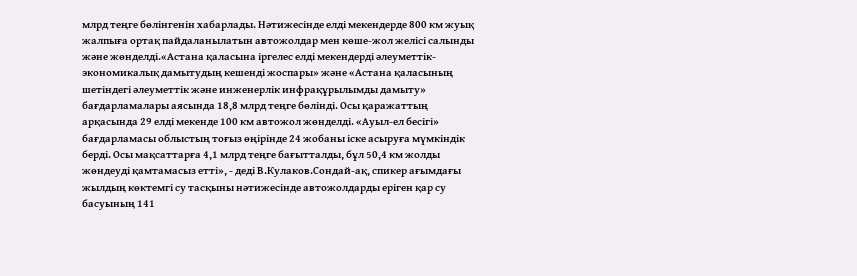млрд теңге бөлінгенін хабарлады. Нәтижесінде елді мекендерде 800 км жуық жалпыға ортақ пайдаланылатын автожолдар мен көше-жол желісі салынды және жөнделді.«Астана қаласына іргелес елді мекендерді әлеуметтік-экономикалық дамытудың кешенді жоспары» және «Астана қаласының шетіндегі әлеуметтік және инженерлік инфрақұрылымды дамыту» бағдарламалары аясында 18,8 млрд теңге бөлінді. Осы қаражаттың арқасында 29 елді мекенде 100 км автожол жөнделді. «Ауыл-ел бесігі» бағдарламасы облыстың тоғыз өңірінде 24 жобаны іске асыруға мүмкіндік берді. Осы мақсаттарға 4,1 млрд теңге бағытталды, бұл 50,4 км жолды жөндеуді қамтамасыз етті», - деді В.Кулаков.Сондай-ақ, спикер ағымдағы жылдың көктемгі су тасқыны нәтижесінде автожолдарды еріген қар су басуының 141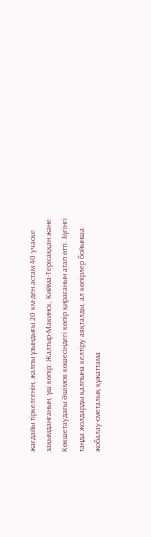жағдайы тіркелгенін, жалпы ұзындығы 20 км-ден астам 40 учаске зақымданғанын, үш көпір: Жалтыр-Макинск, Кийма-Терісаққан және Көкшетаудағы Әшімов көшесіндегі көпір қирағанын атап өтті. Бүгінгі таңда жолдарды қалпына келтіру аяқталды, ал көпірлер бойынша жобалау-сметалық құжаттама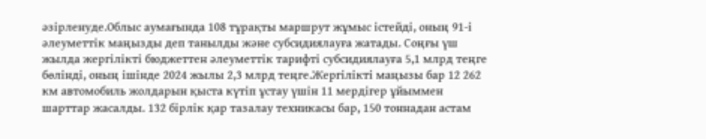әзірленуде.Облыс аумағында 108 тұрақты маршрут жұмыс істейді, оның 91-і әлеуметтік маңызды деп танылды және субсидиялауға жатады. Соңғы үш жылда жергілікті бюджеттен әлеуметтік тарифті субсидиялауға 5,1 млрд теңге бөлінді, оның ішінде 2024 жылы 2,3 млрд теңге.Жергілікті маңызы бар 12 262 км автомобиль жолдарын қыста күтіп ұстау үшін 11 мердігер ұйыммен шарттар жасалды. 132 бірлік қар тазалау техникасы бар, 150 тоннадан астам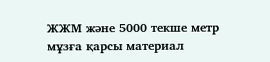ЖЖМ және 5000 текше метр мұзға қарсы материал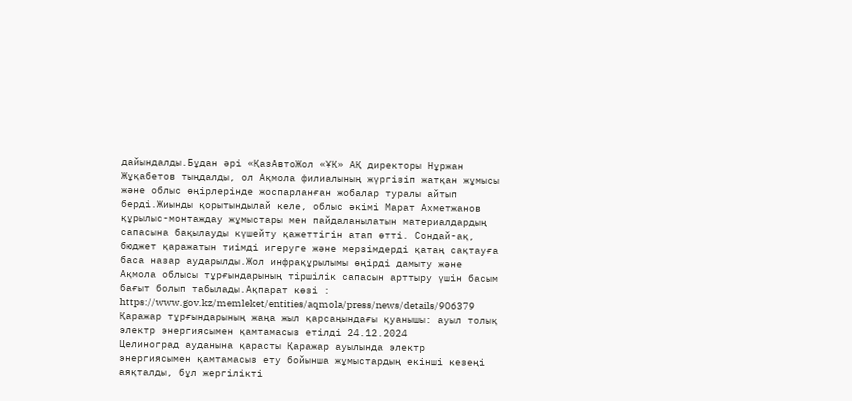дайындалды.Бұдан әрі «ҚазАвтоЖол «ҰК» АҚ директоры Нұржан Жұқабетов тыңдалды, ол Ақмола филиалының жүргізіп жатқан жұмысы және облыс өңірлерінде жоспарланған жобалар туралы айтып берді.Жиынды қорытындылай келе, облыс әкімі Марат Ахметжанов құрылыс-монтаждау жұмыстары мен пайдаланылатын материалдардың сапасына бақылауды күшейту қажеттігін атап өтті. Сондай-ақ, бюджет қаражатын тиімді игеруге және мерзімдерді қатаң сақтауға баса назар аударылды.Жол инфрақұрылымы өңірді дамыту және Ақмола облысы тұрғындарының тіршілік сапасын арттыру үшін басым бағыт болып табылады.Ақпарат көзі : https://www.gov.kz/memleket/entities/aqmola/press/news/details/906379
Қаражар тұрғындарының жаңа жыл қарсаңындағы қуанышы: ауыл толық электр энергиясымен қамтамасыз етілді 24.12.2024
Целиноград ауданына қарасты Қаражар ауылында электр энергиясымен қамтамасыз ету бойынша жұмыстардың екінші кезеңі аяқталды, бұл жергілікті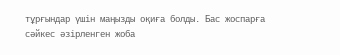тұрғындар үшін маңызды оқиға болды. Бас жоспарға сәйкес әзірленген жоба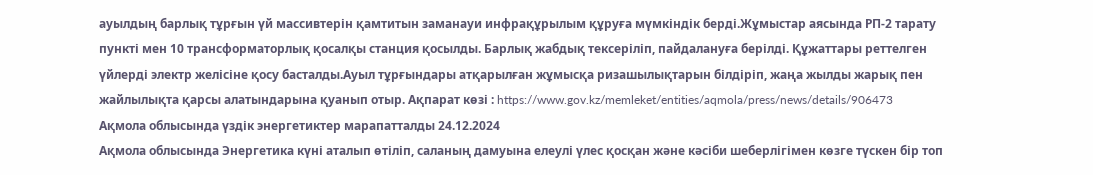ауылдың барлық тұрғын үй массивтерін қамтитын заманауи инфрақұрылым құруға мүмкіндік берді.Жұмыстар аясында РП-2 тарату пункті мен 10 трансформаторлық қосалқы станция қосылды. Барлық жабдық тексеріліп, пайдалануға берілді. Құжаттары реттелген үйлерді электр желісіне қосу басталды.Ауыл тұрғындары атқарылған жұмысқа ризашылықтарын білдіріп, жаңа жылды жарық пен жайлылықта қарсы алатындарына қуанып отыр. Ақпарат көзі : https://www.gov.kz/memleket/entities/aqmola/press/news/details/906473
Ақмола облысында үздік энергетиктер марапатталды 24.12.2024
Ақмола облысында Энергетика күні аталып өтіліп, саланың дамуына елеулі үлес қосқан және кәсіби шеберлігімен көзге түскен бір топ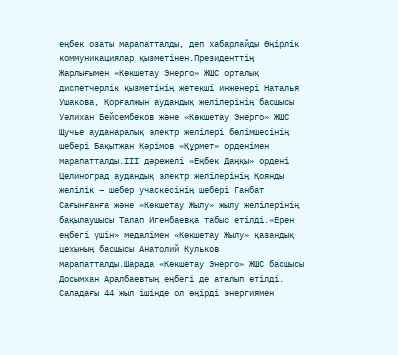еңбек озаты марапатталды, деп хабарлайды Өңірлік коммуникациялар қызметінен.Президенттің Жарлығымен «Көкшетау Энерго» ЖШС орталық диспетчерлік қызметінің жетекші инженері Наталья Ушакова, Қорғалжын аудандық желілерінің басшысы Уәлихан Бейсембеков және «Көкшетау Энерго» ЖШС Щучье ауданаралық электр желілері бөлімшесінің шебері Бақытжан Кәрімов «Құрмет» орденімен марапатталды.ІІІ дәрежелі «Еңбек Даңқы» ордені Целиноград аудандық электр желілерінің Қоянды желілік – шебер учаскесінің шебері Ганбат Сағынғанға және «Көкшетау Жылу» жылу желілерінің бақылаушысы Талап Игенбаевқа табыс етілді.«Ерен еңбегі үшін» медалімен «Көкшетау Жылу» қазандық цехының басшысы Анатолий Кульков марапатталды.Шарада «Көкшетау Энерго» ЖШС басшысы Досымхан Аралбаевтың еңбегі де аталып өтілді. Саладағы 44 жыл ішінде ол өңірді энергиямен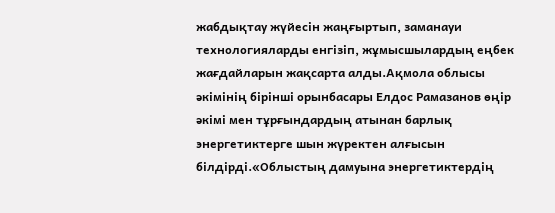жабдықтау жүйесін жаңғыртып, заманауи технологияларды енгізіп, жұмысшылардың еңбек жағдайларын жақсарта алды.Ақмола облысы әкімінің бірінші орынбасары Елдос Рамазанов өңір әкімі мен тұрғындардың атынан барлық энергетиктерге шын жүректен алғысын білдірді.«Облыстың дамуына энергетиктердің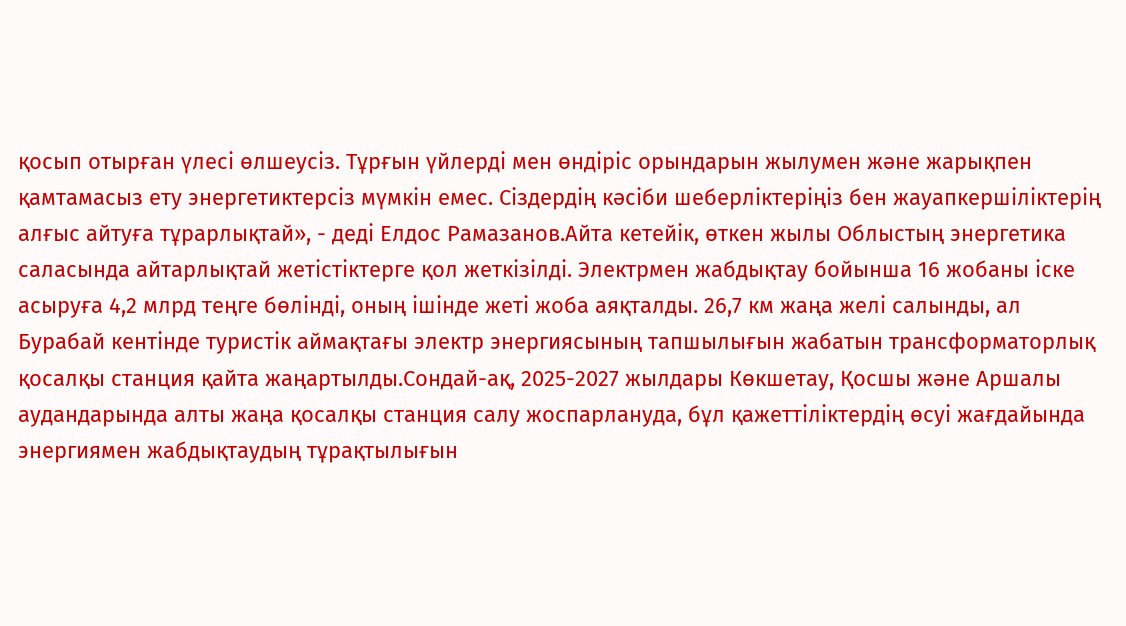қосып отырған үлесі өлшеусіз. Тұрғын үйлерді мен өндіріс орындарын жылумен және жарықпен қамтамасыз ету энергетиктерсіз мүмкін емес. Сіздердің кәсіби шеберліктеріңіз бен жауапкершіліктерің алғыс айтуға тұрарлықтай», - деді Елдос Рамазанов.Айта кетейік, өткен жылы Облыстың энергетика саласында айтарлықтай жетістіктерге қол жеткізілді. Электрмен жабдықтау бойынша 16 жобаны іске асыруға 4,2 млрд теңге бөлінді, оның ішінде жеті жоба аяқталды. 26,7 км жаңа желі салынды, ал Бурабай кентінде туристік аймақтағы электр энергиясының тапшылығын жабатын трансформаторлық қосалқы станция қайта жаңартылды.Сондай-ақ, 2025-2027 жылдары Көкшетау, Қосшы және Аршалы аудандарында алты жаңа қосалқы станция салу жоспарлануда, бұл қажеттіліктердің өсуі жағдайында энергиямен жабдықтаудың тұрақтылығын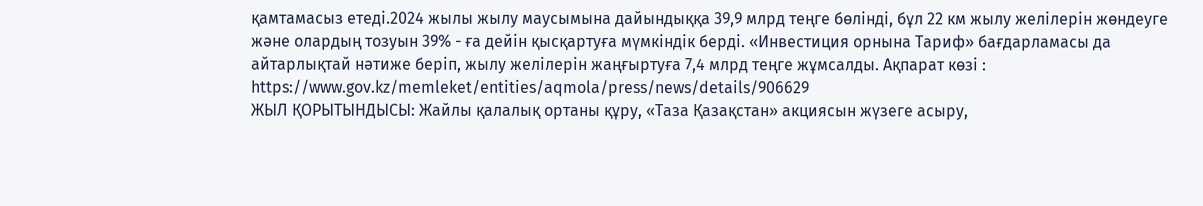қамтамасыз етеді.2024 жылы жылу маусымына дайындыққа 39,9 млрд теңге бөлінді, бұл 22 км жылу желілерін жөндеуге және олардың тозуын 39% - ға дейін қысқартуға мүмкіндік берді. «Инвестиция орнына Тариф» бағдарламасы да айтарлықтай нәтиже беріп, жылу желілерін жаңғыртуға 7,4 млрд теңге жұмсалды. Ақпарат көзі : https://www.gov.kz/memleket/entities/aqmola/press/news/details/906629
ЖЫЛ ҚОРЫТЫНДЫСЫ: Жайлы қалалық ортаны құру, «Таза Қазақстан» акциясын жүзеге асыру,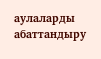аулаларды абаттандыру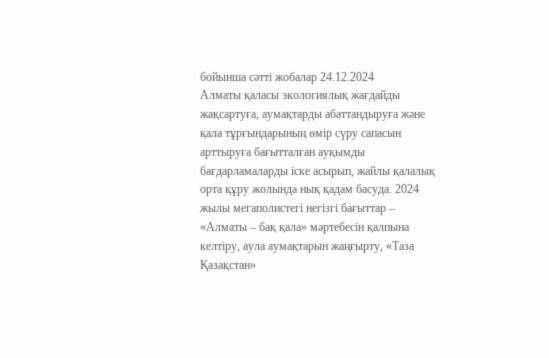бойынша сәтті жобалар 24.12.2024
Алматы қаласы экологиялық жағдайды жақсартуға, аумақтарды абаттандыруға және қала тұрғындарының өмір сүру сапасын арттыруға бағытталған ауқымды бағдарламаларды іске асырып, жайлы қалалық орта құру жолында нық қадам басуда. 2024 жылы мегаполистегі негізгі бағыттар – «Алматы – бақ қала» мәртебесін қалпына келтіру, аула аумақтарын жаңғырту, «Таза Қазақстан»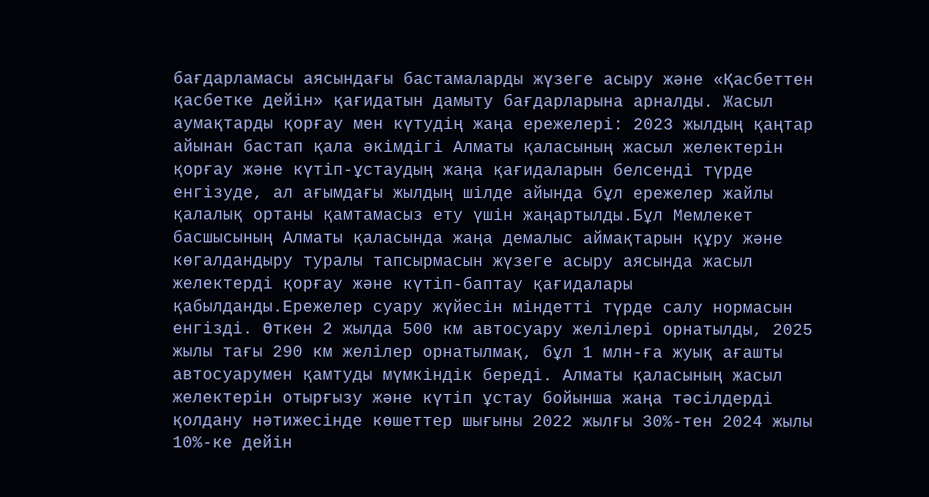бағдарламасы аясындағы бастамаларды жүзеге асыру және «Қасбеттен қасбетке дейін» қағидатын дамыту бағдарларына арналды. Жасыл аумақтарды қорғау мен күтудің жаңа ережелері: 2023 жылдың қаңтар айынан бастап қала әкімдігі Алматы қаласының жасыл желектерін қорғау және күтіп-ұстаудың жаңа қағидаларын белсенді түрде енгізуде, ал ағымдағы жылдың шілде айында бұл ережелер жайлы қалалық ортаны қамтамасыз ету үшін жаңартылды.Бұл Мемлекет басшысының Алматы қаласында жаңа демалыс аймақтарын құру және көгалдандыру туралы тапсырмасын жүзеге асыру аясында жасыл желектерді қорғау және күтіп-баптау қағидалары қабылданды.Ережелер суару жүйесін міндетті түрде салу нормасын енгізді. Өткен 2 жылда 500 км автосуару желілері орнатылды, 2025 жылы тағы 290 км желілер орнатылмақ, бұл 1 млн-ға жуық ағашты автосуарумен қамтуды мүмкіндік береді. Алматы қаласының жасыл желектерін отырғызу және күтіп ұстау бойынша жаңа тәсілдерді қолдану нәтижесінде көшеттер шығыны 2022 жылғы 30%-тен 2024 жылы 10%-ке дейін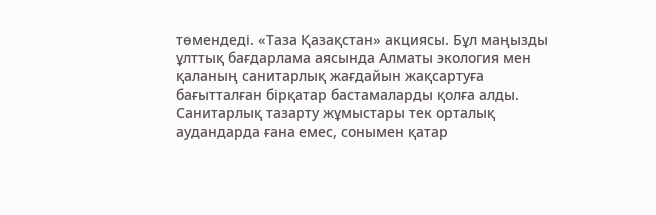төмендеді. «Таза Қазақстан» акциясы. Бұл маңызды ұлттық бағдарлама аясында Алматы экология мен қаланың санитарлық жағдайын жақсартуға бағытталған бірқатар бастамаларды қолға алды. Санитарлық тазарту жұмыстары тек орталық аудандарда ғана емес, сонымен қатар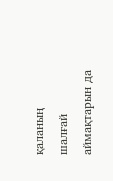қаланың шалғай аймақтарын да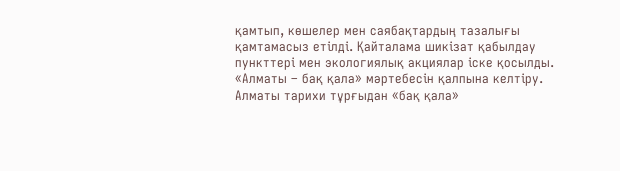қамтып, көшелер мен саябақтардың тазалығы қамтамасыз етілді. Қайталама шикізат қабылдау пункттері мен экологиялық акциялар іске қосылды. «Алматы – бақ қала» мәртебесін қалпына келтіру. Алматы тарихи тұрғыдан «бақ қала»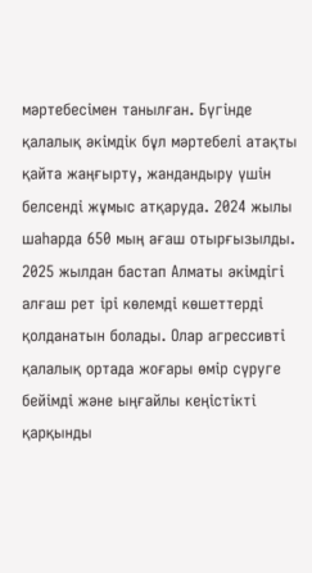мәртебесімен танылған. Бүгінде қалалық әкімдік бұл мәртебелі атақты қайта жаңғырту, жандандыру үшін белсенді жұмыс атқаруда. 2024 жылы шаһарда 650 мың ағаш отырғызылды. 2025 жылдан бастап Алматы әкімдігі алғаш рет ірі көлемді көшеттерді қолданатын болады. Олар агрессивті қалалық ортада жоғары өмір сүруге бейімді және ыңғайлы кеңістікті қарқынды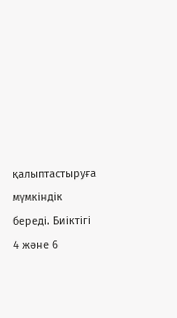қалыптастыруға мүмкіндік береді. Биіктігі 4 және 6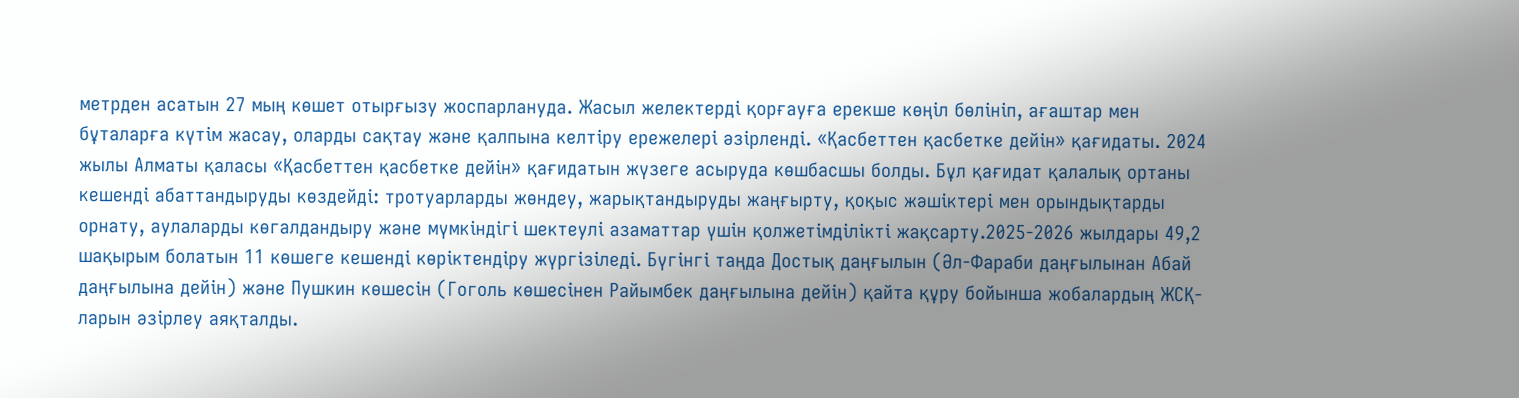метрден асатын 27 мың көшет отырғызу жоспарлануда. Жасыл желектерді қорғауға ерекше көңіл бөлініп, ағаштар мен бұталарға күтім жасау, оларды сақтау және қалпына келтіру ережелері әзірленді. «Қасбеттен қасбетке дейін» қағидаты. 2024 жылы Алматы қаласы «Қасбеттен қасбетке дейін» қағидатын жүзеге асыруда көшбасшы болды. Бұл қағидат қалалық ортаны кешенді абаттандыруды көздейді: тротуарларды жөндеу, жарықтандыруды жаңғырту, қоқыс жәшіктері мен орындықтарды орнату, аулаларды көгалдандыру және мүмкіндігі шектеулі азаматтар үшін қолжетімділікті жақсарту.2025-2026 жылдары 49,2 шақырым болатын 11 көшеге кешенді көріктендіру жүргізіледі. Бүгінгі таңда Достық даңғылын (Әл-Фараби даңғылынан Абай даңғылына дейін) және Пушкин көшесін (Гоголь көшесінен Райымбек даңғылына дейін) қайта құру бойынша жобалардың ЖСҚ-ларын әзірлеу аяқталды.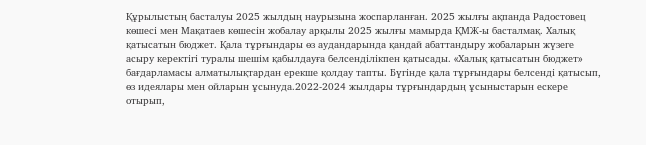Құрылыстың басталуы 2025 жылдың наурызына жоспарланған. 2025 жылғы ақпанда Радостовец көшесі мен Мақатаев көшесін жобалау арқылы 2025 жылғы мамырда ҚМЖ-ы басталмақ. Халық қатысатын бюджет. Қала тұрғындары өз аудандарында қандай абаттандыру жобаларын жүзеге асыру керектігі туралы шешім қабылдауға белсенділікпен қатысады. «Халық қатысатын бюджет» бағдарламасы алматылықтардан ерекше қолдау тапты. Бүгінде қала тұрғындары белсенді қатысып, өз идеялары мен ойларын ұсынуда.2022-2024 жылдары тұрғындардың ұсыныстарын ескере отырып,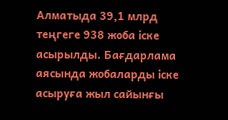Алматыда 39,1 млрд теңгеге 938 жоба іске асырылды. Бағдарлама аясында жобаларды іске асыруға жыл сайынғы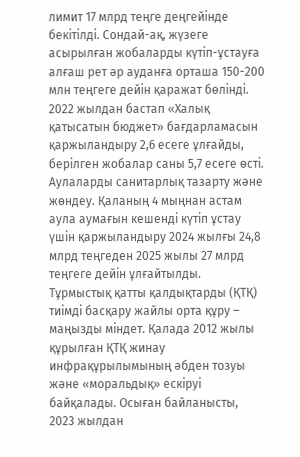лимит 17 млрд теңге деңгейінде бекітілді. Сондай-ақ, жүзеге асырылған жобаларды күтіп-ұстауға алғаш рет әр ауданға орташа 150-200 млн теңгеге дейін қаражат бөлінді. 2022 жылдан бастап «Халық қатысатын бюджет» бағдарламасын қаржыландыру 2,6 есеге ұлғайды, берілген жобалар саны 5,7 есеге өсті. Аулаларды санитарлық тазарту және жөндеу. Қаланың 4 мыңнан астам аула аумағын кешенді күтіп ұстау үшін қаржыландыру 2024 жылғы 24,8 млрд теңгеден 2025 жылы 27 млрд теңгеге дейін ұлғайтылды. Тұрмыстық қатты қалдықтарды (ҚТҚ) тиімді басқару жайлы орта құру – маңызды міндет. Қалада 2012 жылы құрылған ҚТҚ жинау инфрақұрылымының әбден тозуы және «моральдық» ескіруі байқалады. Осыған байланысты, 2023 жылдан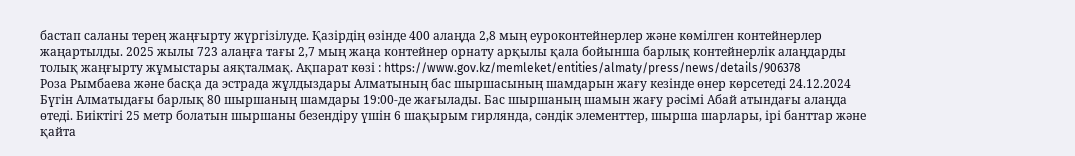бастап саланы терең жаңғырту жүргізілуде. Қазірдің өзінде 400 алаңда 2,8 мың еуроконтейнерлер және көмілген контейнерлер жаңартылды. 2025 жылы 723 алаңға тағы 2,7 мың жаңа контейнер орнату арқылы қала бойынша барлық контейнерлік алаңдарды толық жаңғырту жұмыстары аяқталмақ. Ақпарат көзі : https://www.gov.kz/memleket/entities/almaty/press/news/details/906378
Роза Рымбаева және басқа да эстрада жұлдыздары Алматының бас шыршасының шамдарын жағу кезінде өнер көрсетеді 24.12.2024
Бүгін Алматыдағы барлық 80 шыршаның шамдары 19:00-де жағылады. Бас шыршаның шамын жағу рәсімі Абай атындағы алаңда өтеді. Биіктігі 25 метр болатын шыршаны безендіру үшін 6 шақырым гирлянда, сәндік элементтер, шырша шарлары, ірі банттар және қайта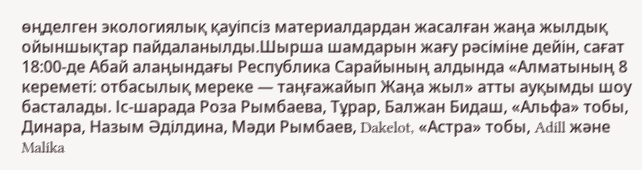өңделген экологиялық қауіпсіз материалдардан жасалған жаңа жылдық ойыншықтар пайдаланылды.Шырша шамдарын жағу рәсіміне дейін, сағат 18:00-де Абай алаңындағы Республика Сарайының алдында «Алматының 8 кереметі: отбасылық мереке — таңғажайып Жаңа жыл» атты ауқымды шоу басталады. Іс-шарада Роза Рымбаева, Тұрар, Балжан Бидаш, «Альфа» тобы, Динара, Назым Әділдина, Мәди Рымбаев, Dakelot, «Астра» тобы, Adill және Malika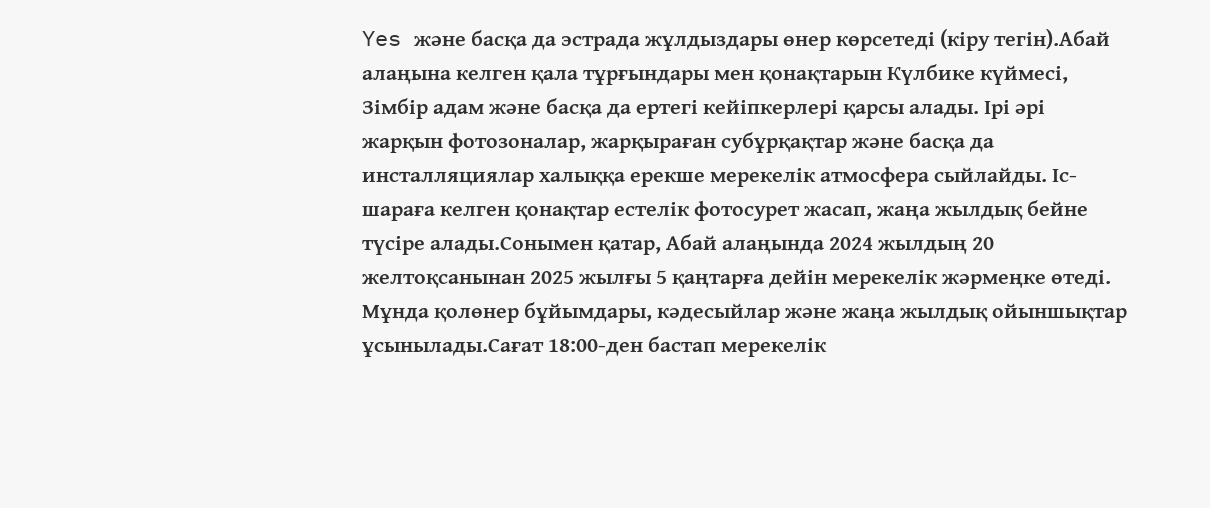Yes және басқа да эстрада жұлдыздары өнер көрсетеді (кіру тегін).Абай алаңына келген қала тұрғындары мен қонақтарын Күлбике күймесі, Зімбір адам және басқа да ертегі кейіпкерлері қарсы алады. Ірі әрі жарқын фотозоналар, жарқыраған субұрқақтар және басқа да инсталляциялар халыққа ерекше мерекелік атмосфера сыйлайды. Іс-шараға келген қонақтар естелік фотосурет жасап, жаңа жылдық бейне түсіре алады.Сонымен қатар, Абай алаңында 2024 жылдың 20 желтоқсанынан 2025 жылғы 5 қаңтарға дейін мерекелік жәрмеңке өтеді. Мұнда қолөнер бұйымдары, кәдесыйлар және жаңа жылдық ойыншықтар ұсынылады.Сағат 18:00-ден бастап мерекелік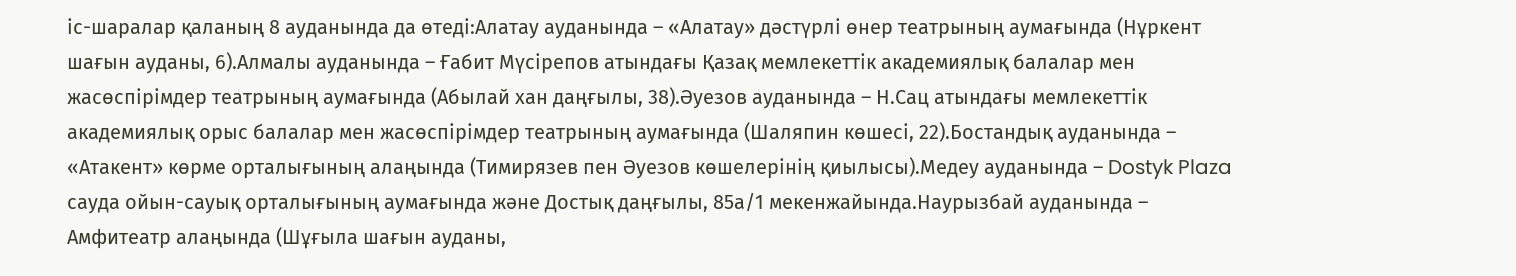іс-шаралар қаланың 8 ауданында да өтеді:Алатау ауданында – «Алатау» дәстүрлі өнер театрының аумағында (Нұркент шағын ауданы, 6).Алмалы ауданында – Ғабит Мүсірепов атындағы Қазақ мемлекеттік академиялық балалар мен жасөспірімдер театрының аумағында (Абылай хан даңғылы, 38).Әуезов ауданында – Н.Сац атындағы мемлекеттік академиялық орыс балалар мен жасөспірімдер театрының аумағында (Шаляпин көшесі, 22).Бостандық ауданында – «Атакент» көрме орталығының алаңында (Тимирязев пен Әуезов көшелерінің қиылысы).Медеу ауданында – Dostyk Plaza сауда ойын-сауық орталығының аумағында және Достық даңғылы, 85а/1 мекенжайында.Наурызбай ауданында – Амфитеатр алаңында (Шұғыла шағын ауданы,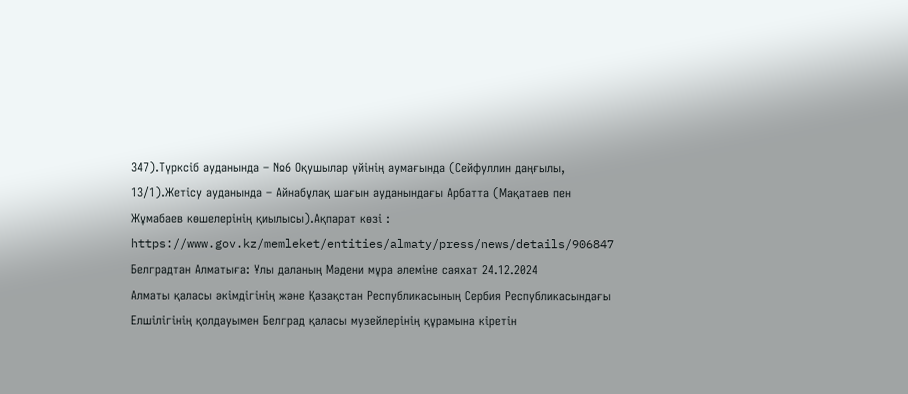347).Түрксіб ауданында – №6 Оқушылар үйінің аумағында (Сейфуллин даңғылы, 13/1).Жетісу ауданында – Айнабұлақ шағын ауданындағы Арбатта (Мақатаев пен Жұмабаев көшелерінің қиылысы).Ақпарат көзі : https://www.gov.kz/memleket/entities/almaty/press/news/details/906847
Белградтан Алматыға: Ұлы даланың Мәдени мұра әлеміне саяхат 24.12.2024
Алматы қаласы әкімдігінің және Қазақстан Республикасының Сербия Республикасындағы Елшілігінің қолдауымен Белград қаласы музейлерінің құрамына кіретін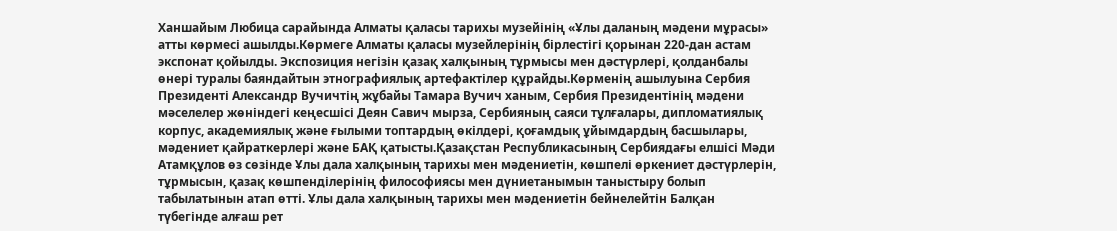Ханшайым Любица сарайында Алматы қаласы тарихы музейінің «Ұлы даланың мәдени мұрасы» атты көрмесі ашылды.Көрмеге Алматы қаласы музейлерінің бірлестігі қорынан 220-дан астам экспонат қойылды. Экспозиция негізін қазақ халқының тұрмысы мен дәстүрлері, қолданбалы өнері туралы баяндайтын этнографиялық артефактілер құрайды.Көрменің ашылуына Сербия Президенті Александр Вучичтің жұбайы Тамара Вучич ханым, Сербия Президентінің мәдени мәселелер жөніндегі кеңесшісі Деян Савич мырза, Сербияның саяси тұлғалары, дипломатиялық корпус, академиялық және ғылыми топтардың өкілдері, қоғамдық ұйымдардың басшылары, мәдениет қайраткерлері және БАҚ қатысты.Қазақстан Республикасының Сербиядағы елшісі Мәди Атамқұлов өз сөзінде Ұлы дала халқының тарихы мен мәдениетін, көшпелі өркениет дәстүрлерін, тұрмысын, қазақ көшпенділерінің философиясы мен дүниетанымын таныстыру болып табылатынын атап өтті. Ұлы дала халқының тарихы мен мәдениетін бейнелейтін Балқан түбегінде алғаш рет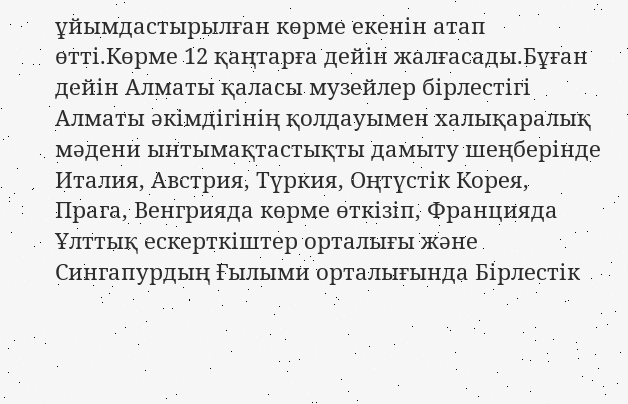ұйымдастырылған көрме екенін атап өтті.Көрме 12 қаңтарға дейін жалғасады.Бұған дейін Алматы қаласы музейлер бірлестігі Алматы әкімдігінің қолдауымен халықаралық мәдени ынтымақтастықты дамыту шеңберінде Италия, Австрия, Түркия, Оңтүстік Корея, Прага, Венгрияда көрме өткізіп, Францияда Ұлттық ескерткіштер орталығы және Сингапурдың Ғылыми орталығында Бірлестік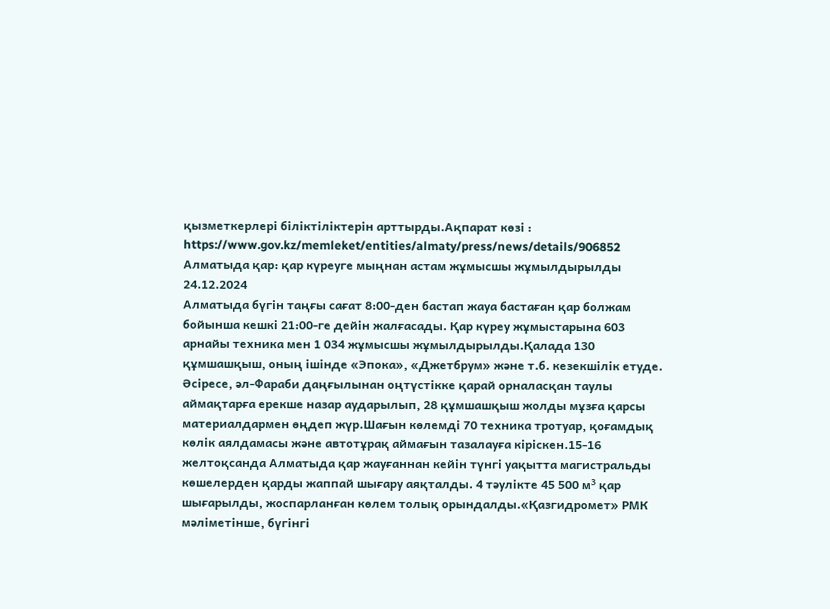қызметкерлері біліктіліктерін арттырды.Ақпарат көзі : https://www.gov.kz/memleket/entities/almaty/press/news/details/906852
Алматыда қар: қар күреуге мыңнан астам жұмысшы жұмылдырылды 24.12.2024
Алматыда бүгін таңғы сағат 8:00-ден бастап жауа бастаған қар болжам бойынша кешкі 21:00-ге дейін жалғасады. Қар күреу жұмыстарына 603 арнайы техника мен 1 034 жұмысшы жұмылдырылды.Қалада 130 құмшашқыш, оның ішінде «Эпока», «Джетбрум» және т.б. кезекшілік етуде. Әсіресе, әл-Фараби даңғылынан оңтүстікке қарай орналасқан таулы аймақтарға ерекше назар аударылып, 28 құмшашқыш жолды мұзға қарсы материалдармен өңдеп жүр.Шағын көлемді 70 техника тротуар, қоғамдық көлік аялдамасы және автотұрақ аймағын тазалауға кіріскен.15-16 желтоқсанда Алматыда қар жауғаннан кейін түнгі уақытта магистральды көшелерден қарды жаппай шығару аяқталды. 4 тәулікте 45 500 м³ қар шығарылды, жоспарланған көлем толық орындалды.«Қазгидромет» РМК мәліметінше, бүгінгі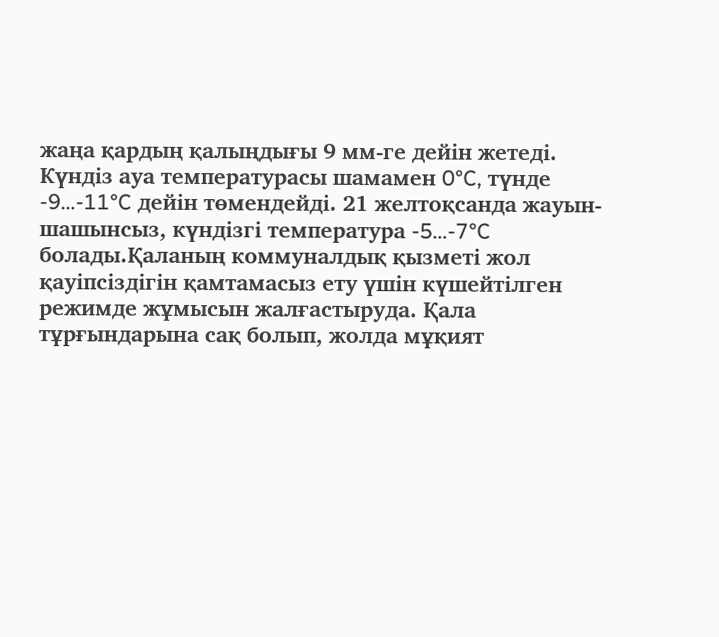жаңа қардың қалыңдығы 9 мм-ге дейін жетеді. Күндіз ауа температурасы шамамен 0°C, түнде -9…-11°C дейін төмендейді. 21 желтоқсанда жауын-шашынсыз, күндізгі температура -5…-7°C болады.Қаланың коммуналдық қызметі жол қауіпсіздігін қамтамасыз ету үшін күшейтілген режимде жұмысын жалғастыруда. Қала тұрғындарына сақ болып, жолда мұқият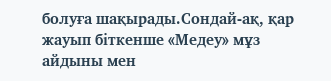болуға шақырады.Сондай-ақ, қар жауып біткенше «Медеу» мұз айдыны мен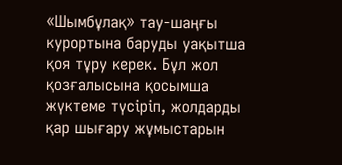«Шымбұлақ» тау-шаңғы курортына баруды уақытша қоя тұру керек. Бұл жол қозғалысына қосымша жүктеме түсіріп, жолдарды қар шығару жұмыстарын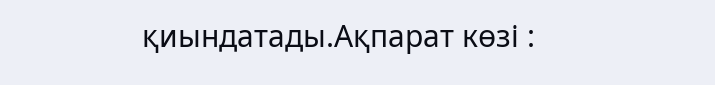қиындатады.Ақпарат көзі :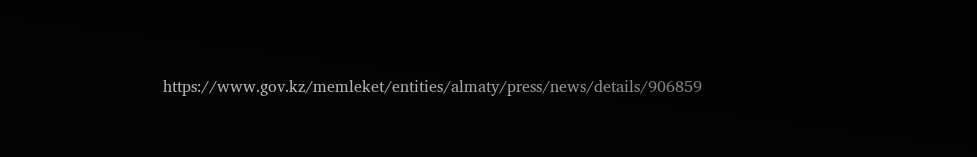https://www.gov.kz/memleket/entities/almaty/press/news/details/906859